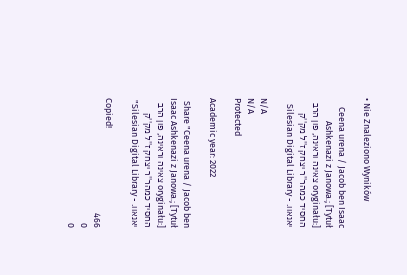• Nie Znaleziono Wyników

Ceena urena / Jacob ben Isaac Ashkenazi z Janowa.; [Tytuł oryginału:] צאינה וראינה, פון הרב החסיד כמהר''ר יצחק ז''ל מק''ק יאנאוו. - Silesian Digital Library

N/A
N/A
Protected

Academic year: 2022

Share "Ceena urena / Jacob ben Isaac Ashkenazi z Janowa.; [Tytuł oryginału:] צאינה וראינה, פון הרב החסיד כמהר''ר יצחק ז''ל מק''ק יאנאוו. - Silesian Digital Library"

Copied!
466
0
0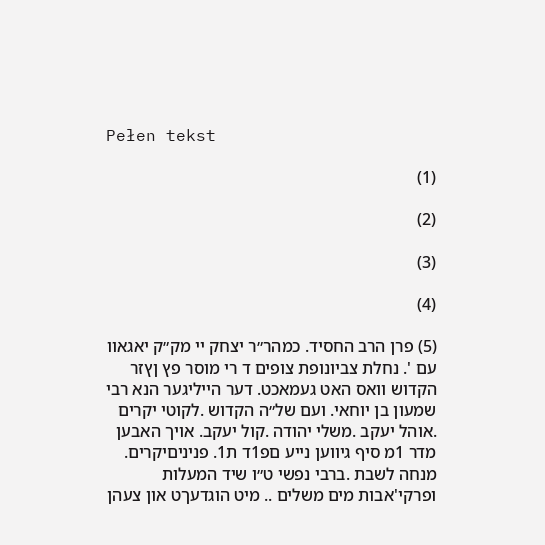Pełen tekst

(1)

(2)

(3)

(4)

(5) פרן הרב החסיד. כמהר״ר יצחק יי מק״ק יאגאוו עם '. נחלת צביונופת צופים ד רי מוסר פץ ןץזר הקדוש וואס האט געמאכט. דער הייליגער הנא רבי שמעון בן יוחאי. ועם של״ה הקדוש .לקוטי יקרים .אוהל יעקב .משלי יהודה .קול יעקב. אויך האבען מדר 1מ סיף גיווען נייע םפ1ד ת1. פניניםיקרים. מנחה לשבת .ברבי נפשי ט״ו שיד המעלות ופרקי'אבות מים משלים .. מיט הוגדעךט און צעהן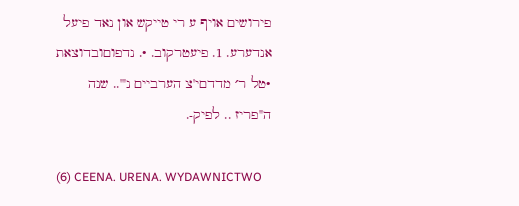פירושים אויף ע רי טייקש און נאד פיעל אנדערע. 1. פיעטרקוב. •. נדפוםובדוצאת •טל ר׳ מדדםי'צ הערביים נ"'.. שנה ה"פריז .. לפיק-.

(6) CEENA. URENA. WYDAWNICTWO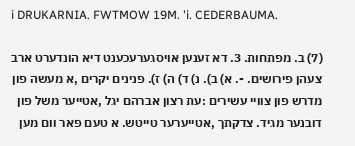i DRUKARNIA. FWTMOW 19M. 'i. CEDERBAUMA.

(7) ב. מפתחות. 3. דא זענען אויסגערעכענט דיא הונדערט ארב צעהן פירושים. -. א) ב). נ) ד) ה) ז). פנינים יקרים ,א מעשה פון מדרש פון צוויי עשירים :עת רצון אברהם יגל ,אטייער משל פון דובנער מגיד. צדקתך ,אטייערער טייטש. א טעם פאר וום מען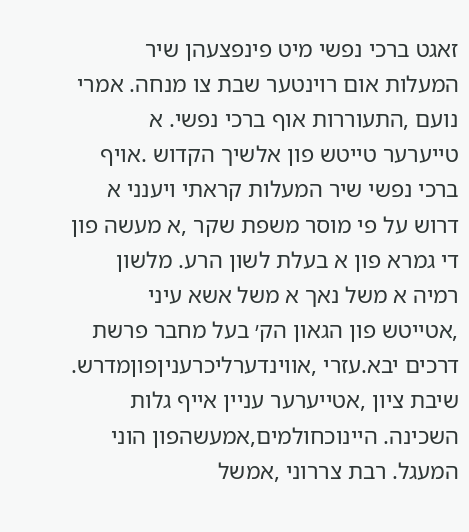זאגט ברכי נפשי מיט פינפצעהן שיר המעלות אום רוינטער שבת צו מנחה. אמרי נועם ,התעוררות אוף ברכי נפשי. א טייערער טייטש פון אלשיך הקדוש .אויף ברכי נפשי שיר המעלות קראתי ויענני א דרוש על פי מוסר משפת שקר ,א מעשה פון די גמרא פון א בעלת לשון הרע. מלשון רמיה א משל נאך א משל אשא עיני ,אטייטש פון הגאון הק׳ בעל מחבר פרשת דרכים יבא.עזרי ,אווינדערליכרעניןפוןמדרש. שיבת ציון ,אטייערער עניין אייף גלות השכינה. היינוכחולמים,אמעשהפון הוני המעגל. רבת צררוני ,אמשל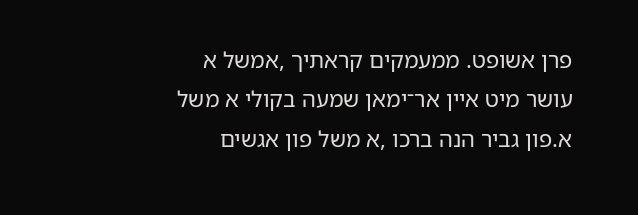פרן אשופט. ממעמקים קראתיך ,אמשל א עושר מיט איין אר־ימאן שמעה בקולי א משל א.פון גביר הנה ברכו ,א משל פון אגשים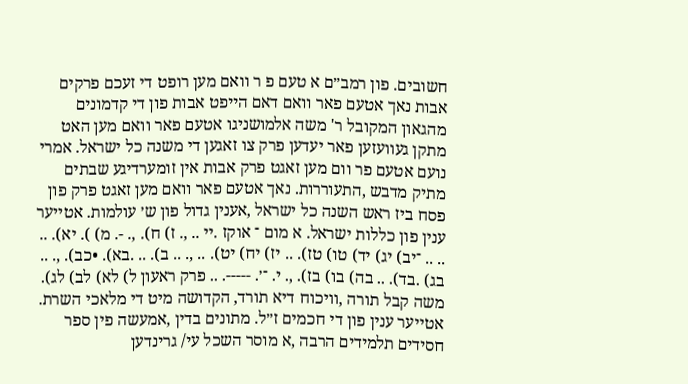חשובים. פון רמב״ם א טעם פ ר וואם מען רופט די זעכם פרקים אבות נאך אטעם פאר וואם דאם הייפט אבות פון די קדמונים מהגאון המקובל ר' משה אלמושניגו אטעם פאר וואם מען האט מתקן געוועזען פאר יעדען פרק צו זאגען די משנה כל ישראל. אמרי נועם אטעם פר וום מען זאגט פרק אבות אין זומערדיגע שבתים מתיק מדבש ,התעוררות. נאך אטעם פאר וואם מען זאגט פרק פון פסח ביז ראש השנה כל ישראל ,אענין גדול פון ש׳ עולמות. אטייער ענין פון כללות ישראל. א מום ־ אוקז .יי .. ,. ז) ח). ,. -. מ) ). יא). .. .. .. ־יב) יג) יד) טו) טז). .. יז) יח) יט). .. ,. .. ב). .. .בא). •כב). ,. .. בג) .בד). .. בה) בו) בז). ,. י. ־׳. -----. .. פרק ראעון ל) לא) לב) לג). משה קבל תורה ,וויכוח דיא תורד, הקדושה מיט די מלאכי השרת. אטייער ענין פון די חכמים ז״ל. מתונים בדין ,אמעשה פין ספר חסידים תלמידים הרבה ,א מוסר השכל עי/ גרינדען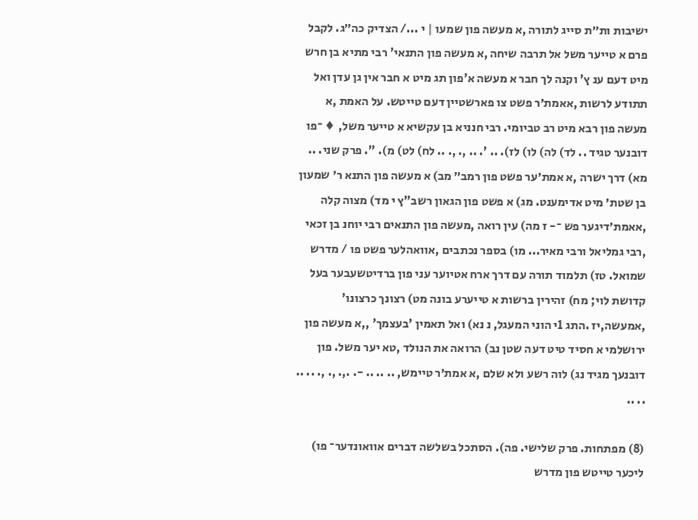ישיבות ות״ת סייג לתורה ,א מעשה פון שמעו | י .../ הצדיק כה״ג. לקבל פרם א טייער משל אל תרבה שיחה ,א מעשה פון התנאי' רבי מתיא בן חרש מיט דעם ענ ץ' וקנה לך חבר א מעשה א'פון תג מיט א חבר אין גן עדן ואל תתודע לרשות ,אאמת׳ר פשט צו פארשטיין דעם טייטש. על האמת ,א מעשה פון רבא מיט רב טביומי. רבי חנניא בן עקשיא א טייער משל, ♦ ־פו דובנער טגיד .. לד) לה) לו) לז). .. '. .. ,. ,. .. לח) לט) מ). ". פרק שני. .. מא) דרך ישרה ,א אמת׳ער פשט פון רמב״ מב) א מעשה פון התנא ר׳ שמעון בן שטת׳ מיט אדימענט. מג) א פשט פון הגאון רשב"ץ י מד) מצוה קלה ,אאמת׳דיגער פש ־- ז מה) עין רואה ,מעשה פון התנאים רבי יוחנ בן זכאי ,רבי גמליאל ורבי מאיר... מו) בספר נכתבים ,אוואהלער פשט פו / מדרש שמואל. טז) תלמוד תורה עם דרך ארח אטיוער עני פון ברדיטשעבער בעל קדושת לוי; מח) זהירין ברשות א טייערע בונה מט) רצונך כרצונו' ,אמעשה,יז .התג 1י הוני המעגל, נ נא) ואל תאמין 'בעצמך' ,,א מעשה פון ירושלמי א חסיד טיט דעה שטן נב) הרואה את הנולד ,טא יער משל. פון דובנעך מגיד נג) לוה רשע ולא שלם ,א אמת׳ר טיימש, .. .. .. -. .,. ,. ,. .. .. .. ..

(8) מפתחות. פרק שלישי. פה). הסתכל בשלשה דברים אוואונדער־ פו) ליכער טייטש פון מדרש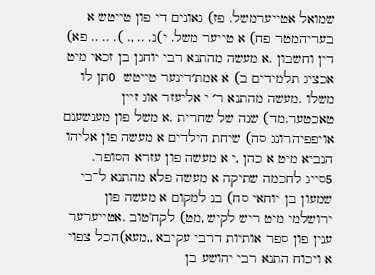שמואל אטייערמשל. פז) גאונים די פון טייטש א בעריהמטר פח) א טייער משל. י)נ. .. ,. ). .. .. פא) דין וחשבון .א מעשה מהתנא רבי יוחנן בן זכאי מיט אכציג תלמידים ב) א אמת׳דינער טייטש  0תן לו משלו .מעשה מהתנא ר׳ י אליעזר אוג זיין טאכטער.מד) שנה של שחרית .א משל פון מענשענם אויפפיהרונג סה) שיחת הילדים א מעשה פון אליהו הנביא מיט א כהן ,י א מעשה פון עזרא הסופר.  5סייג לחכמה שתיקה א מעשה פלא מהתנא ל־בי שמעון בן יוחאי סח) בנ למקום א מעשה פון ירושלמי מיט ריש לקיש ,מט) לקח'טוב .אטייערער ענין פון ספר אותיות דרבי עקיבא ,,מעא)הכל צפוי א ויכוח התנא רבי יהושע בן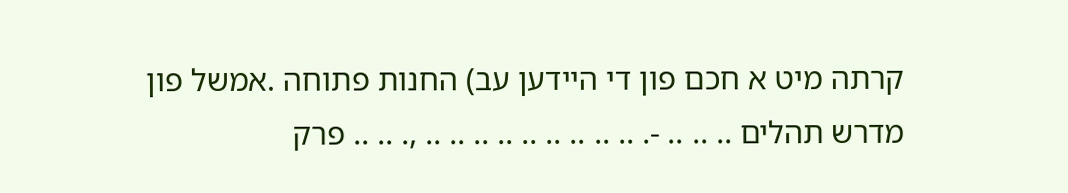קרתה מיט א חכם פון די היידען עב) החנות פתוחה .אמשל פון מדרש תהלים .. .. .. -. .. .. .. .. .. .. .. .. .. ,. .. .. פרק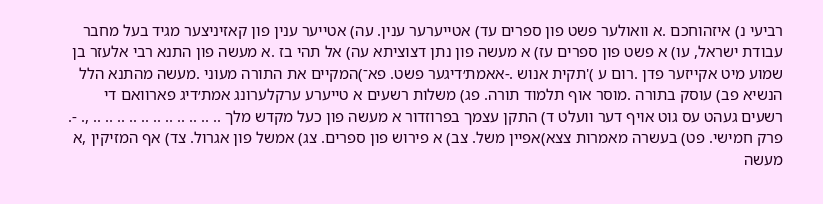רביעי נ) איזהוחכם .א וואולער פשט פון ספרים עד) אטייערער ענין. עה) אטייער ענין פון קאזיניצער מגיד בעל מחבר עבודת ישראל, עו) א פשט פון ספרים עז) א מעשה פון נתן דצוציתא עה) אל תהי בז .א מעשה פון התנא רבי אלעזר בן שמוע מיט אקייזער פדן .רום ע )'תקית אנוש .-אאמת׳דיגער פשט. פא־)המקיים את התורה מעוני .מעשה מהתנא הלל הנשיא פב) עוסק בתורה .מוסר אוף תלמוד תורה. פג) משלות רשעים א טייערע ערקלערונג אמת׳דיג פארוואם די רשעים געהט עס גוט אויף דער וועלט ד) התקן עצמך בפרוזדור א מעשה פון כעל מקדש מלך .. .. .. .. .. .. .. .. .. .. .. ,. -. פרק חמישי. פט) בעשרה מאמרות צצא)אפיין משל. צב) א פירוש פון ספרים. צג) אמשל פון אגרול. צד) אף המזיקין ,א מעשה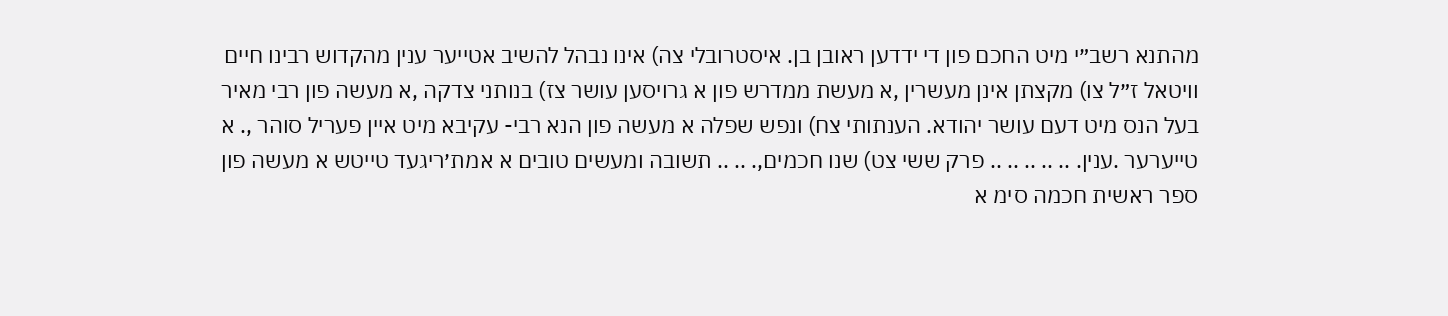מהתנא רשב״י מיט החכם פון די ידדען ראובן בן. איסטרובלי צה) אינו נבהל להשיב אטייער ענין מהקדוש רבינו חיים וויטאל ז״ל צו) מקצתן אינן מעשרין ,א מעשת ממדרש פון א גרויסען עושר צז) בנותני צדקה ,א מעשה פון רבי מאיר בעל הנס מיט דעם עושר יהודא. הענתותי צח) ונפש שפלה א מעשה פון הנא רבי- עקיבא מיט איין פעריל סוהר ,. א טייערער .ענין. .. .. .. .. .. פרק ששי צט) שנו חכמים,. .. .. תשובה ומעשים טובים א אמת׳ריגעד טייטש א מעשה פון ספר ראשית חכמה סימ א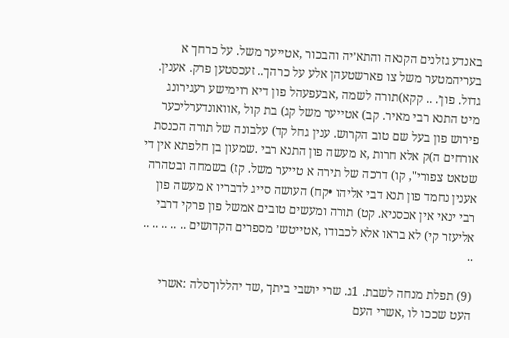באנדע גזלנים הקנאה והתא׳יה והבכור ,אטייער משל. על כרחך א בעריהמטער משל צו פארשטעהן אלע על כרהך.. זעכסטען פרק. אענין. גדול. פון׳. .. קקא)תורה לשמה ,אבעפעהל פון דיא רוימישע רעגירונג מיט התנא רבי מאיר. קב) אטייער משל קג) בת קול ,אוואונדערליכער פירוש פון בעל שם טוב הקרוש. ענין גחל קד) עלבונה של תורה הכנסת אורחים ה)ק אלא חרות ,א מעשה פון התנא רבי .שמעון בן חלפתא אין די שטאט צפורי", קו) דרכה של תירה א טייער משל. קז) בשמחה ובטהרה אענין נחמד פון תנא דבי אליהו •קח) העושה סייג לדבריו א מעשה פון רבי ינאי אין אכסניא. קט) תורה ומעשים טובים אמשל פון פרקי דרבי אליעזר קי) לא בראו אלא לכבודו ,אטייטש׳ מספרים הקדושים .. .. .. .. .. ..

(9) תפלת מנחה לשבת. 1ג. שרי יושבי ביתך ,שד יהללוךסלה :אשרי העט שככו לו ,אשרי העם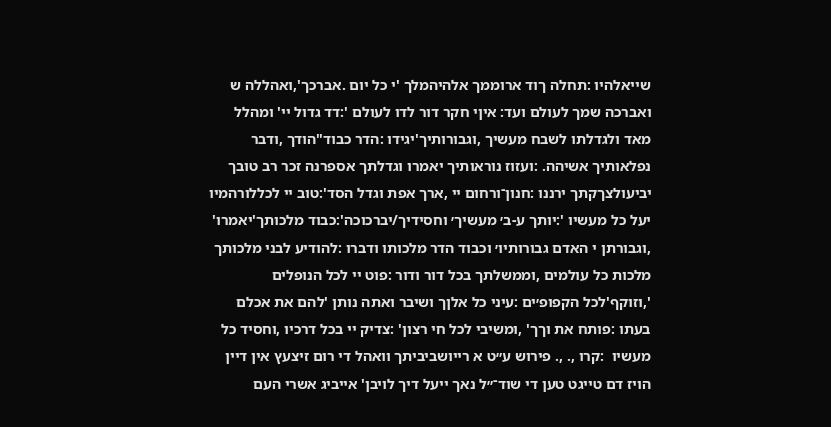שייאלהיו :תחלה ךוד ארוממך אלהיהמלך 'י כל יום .אברכך',ואהללה ש ואברכה שמך לעולם ועד: איןי חקר דור לדו לעולם ':דד גדול יי' ומהלל מאד ולגדלתו לשבח מעשיך ,וגבורותיך'יגידו :הדר כבוד"הודך ,ודבר נפלאותיך אשיהה. :ועזוז נוראותיך יאמרו וגדלתך אספרנה זכר רב טובך יביעולצךקתך ירננו :חנון־ורחום יי ,ארך אפת וגדל הסד':טוב יי לכללורהמיו יעל כל מעשיו ':יותך ע-ב׳ מעשיך׳ וחסידיך/יברכוכה':כבוד מלכותך'יאמרו' ,וגבורתן י האדם גבורותיו׳ וכבוד הדר מלכותו ודברו :להודיע לבני מלכותך מלכות כל עולמים ,וממשלתך בכל דור ודור :פוט יי לכל הנופלים ',וזוקף'לכל הקפופ׳ים :עיני כל אלןך ושיבר ואתה נותן 'להם את אכלם בעתו :פותח את וךך' ,ומשיבי לכל חי רצון' :צדיק יי בכל דרכיו ,וחסיד כל מעשיו  :קרו ,. ,. פירוש ע״ט א רייושביביתך וואהל די רום זיצעץ אין דיין הויז דם טייגט טען די שוד־״ל נאך ייעל דיך לויבן' אייביג אשרי העם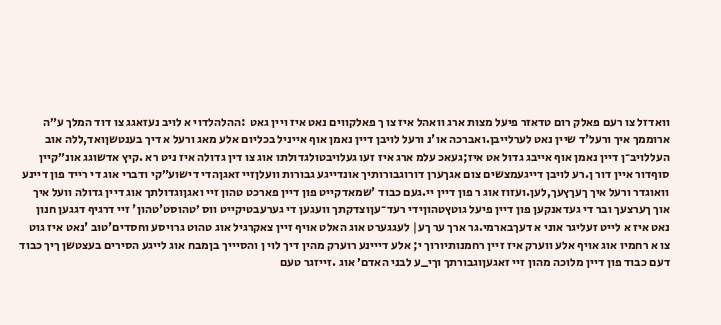וואדזל צו רעם פאלק רום טדאזר פיעל מצות ארג וואהל איז צו ך פאלקווים נאט איז ויין גאט  :ההלהלדוי א לויב נעזאגג צו דוד המלך ע״ה ארוממך איך ורעל'ד שיין נאט לערלייבן.ואברכה או'נ ורעל לויבן דיין נאמן אוף אייניל בכליום אלע מאג ורעל א דיך בענטשןואד,ללה אוב העללויב־ן דיין נאמן אוף אייבג גדול אט איז;געאכ עלמ ארג איז זעו געלויבטולגדולתו אוג צו דין גדולה איז ניט רא .קיץ אדשוגג אונ״קיין סוףדור איין דור ן.רע לויבן דייגעמצשים צום אגךערן דורוגבורותיך אונדייגע גבורות וועלןזיי זאגןהדי דישוע״קי ודברי אוג די רייד פון דיינע וואוגדר ורעל איך ךעךץעך,לען.ועזוז אוג ר פון דיין יי.געם כבוד 'שמאדקייט פון דיין פארכט טהון זיי ואגןוגדולתך אוג דיין גדולה וועל איך אוך ךערצעך ובר די געדאנקען פון דיין פיעל גוטץטהוןידי רעד־עןוצדקתך וועגען די גערעבטיקייט ווס ׳טהוסט'טהון' זיי דרגיף דגגען חנון נאט איז א לייט זעליגר אוני א דעךבארמי.גר ארך ער ךע| לעגגערט אוג האלט אויף זיין צאקרגיל אוג טהוט גרויסע וחסדים'טוב 'נאט איז גוט צו א רחמיו אוג אויף אלע ווערק איז זיין רחמנותיורוך י; אלע דייינע רוערק מהין דיך לוי ן והסיייך בןמבח אוג לייגע הסירים בעצטשן ךיך כבוד דעם כבוד פון דיין מלוכה מהון זיי זאגעןוגבורתך וךי_ע לבני האדם׳ אוג .זייזגר טעם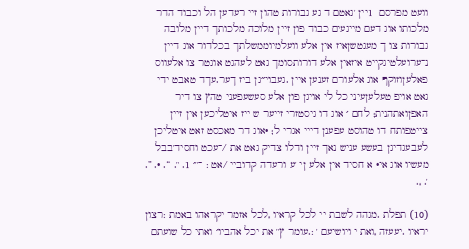וועט מפרסם  1יין 'גאטם ד גע גבורות טהון זיי רעדען הל וכבוד הדר מלכותו אוג דעם מייגעים כבוד פון זיין מלוכה מלכותך דיין מלובה גבורות צו ך מעגטשןאיז אין אלע וועלמיוממשלתך בכלדור אוג דיין נ־ערועלטיגקייט איזאין אלע דורותסומך גאט לעהגט אוגטר צו אלעווס פאלעןוזוקף אוג אלעורם זענען איין .געבוי״גן ביז ךער.עךד טאבט ידי גאט אויפ טעלעןעיני כל לי אויגן פון אלע סעשעפעני טהץ צו דיר האפןואתהנית; לחם ׳ אוג דו גיסטזרי זייער ש ייז איטליכען אין זיין צייטפותח דו טהוסט עפענן דייי אגרי ל; •אוג דר מאכסט זאט איטליכן לעבעגדיגן בעשע עניש נאך זיין ודלו צדיק גאט את /־עכט וחסיד'בבל מעשיו אוג אי• א חסיד אין אלע ןי 'ע ורעדה קדוביי /אט : ־"׳ 1. ". “. •. ”. '. ,.

(10) תפלת .מגהה לשבת יי לכל קראיו ,לכל אזמר יקראהו באמת :רצון יראיו .יעעזה ,ואת י ויושיעם ' :.עומר ץ" את יכל אהביו׳ ואתי כל שועתם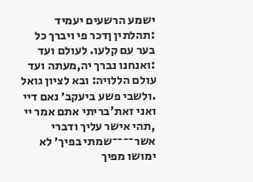ישמע הרשעים יעמיד :תהלתין ןדכר פי ויברך כל בער עם קלעו. לעולם ועד :ואנחנו נברך יה,מעתה ועד עולם הללויה: ובא לציון גואל .ולשבי פשע ביעקב׳ נאם דיי ואני זאת'בריתי אתם אמר יי ,תהי אישר עליך ודברי אשר־־־־שמתי בפיך׳ לא ימושו מפיך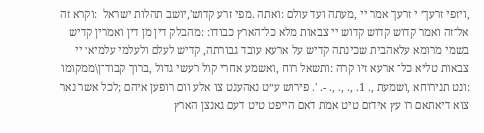,ויזפי זרעך׳ י זרעך אמר יי ,מעתה ועד עולם :ואתה .מפי זרע קדוש',יושב תהלות ישראל  :וקרא זה אל־זה ואמר קדוש קדוש קדוש יי צבאות מלא כל־הארץ כבודו: :מהבלק דין מן דין ואמרין קדיש בשמי מרומא עלאהבית שכינתה קדיש על ארעא עובד גבורתה, קדיש לעלם ולעלמי עלמיא׳ יי צבאות טליא כל־ ארעא זיו קרה :ותשאל רוח ,ואשמע אחרי קול רעשי גדול ,ברוך קבוד־ן\ממקומו  :ונט תנירוחא ,ושמעת ,. 1. ,. ,. ,. -. '. פירוש ע״ט נאהענט צו אלע וום רופען איהם ;לכל אשר נאר צוא דיאתאם רו עץ אידזם טיט אמת דאם הייפט טיט דעם גאנצן הארץ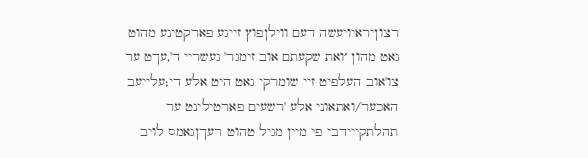רצוןיראיויעשה דעם ווילןפוץ זייגע פארקטינע מהוט גאט מהון ׳ואת שקעתם אוב זימגר' געשריי ד',עךט ער צו'אוב העלפיט זיי שומרקי גאט היט אלע די;עלייעב האכער/ואתאוני אלע 'רשעים פארטילינט ער תהלתקייידבי פי מיין מגיל טהוט רעךןגאמס לויב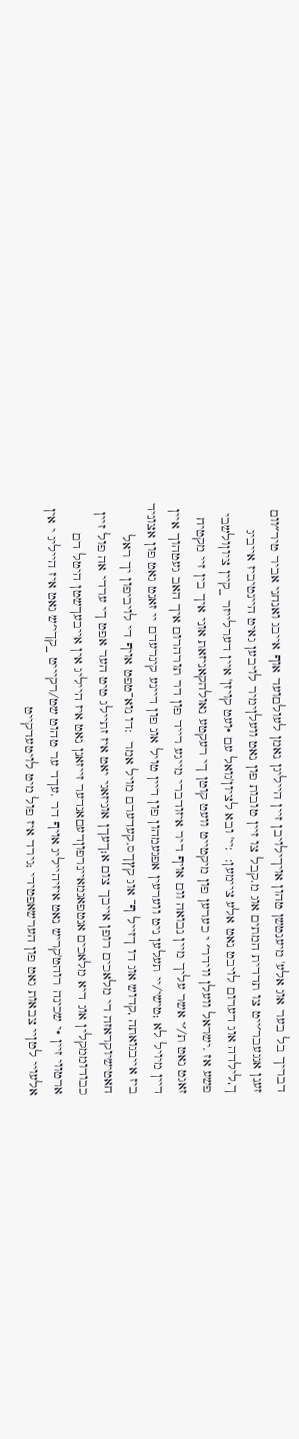דבריך בל בער אוג אלע' מיענטשן טהון אויךילויבן זיין הייליגן נאמן לעולםועד אוף אייבג ואנחני אביר טיר״וום זענן אנגעבר׳ייט צו תדדית המתים אוג מ.קבל צו זיין טובות פון נאט וועלןימיר לויבען גאיט היינטיביז אייביג ך,לילדה אוג דערום לויבט נאט אלע ציימען:  :יי' ובא לציון'גואל עם •ועט קויזן' איין דערלייזר _קיין ציוןולשבי פשע אז .ישראל וועלן ווידר׳ י כערען פון מיקטייט וועט קוטן ךי רעקטע נאולהקאניזאת אוני איך בין זיי מקטיח זאגט נאט ת/׳י אשר עליך מיין נבואה וום אויף דיר איזודברי מייגע רייד פון דר תורהרום איך האב געטהוך איין דיין מיויל לא ;טישי/יי תעלען ניט ווערעין אפגעמהון פון דיין טויל אונ פון דיינע קינרעדם יי זאנט גאט פון אצוניד ביז אייבגואתה ,קדוש אוג דו ךזייל ף־ אוג קץךס.קעדערם מויל אמר  :דו נוא־טפט אויף די לויביפון יך ראל חאטישיוקראזה די מלאכים רופן אייבך צום א;ךעךן אוניזאגי יאט איז זתיילג טיט הער אפט ךי ערדי אה פול זיין כבודוממקלין אוג דיא מלאכים אנטפאנמאיינרפוןדעםאנדער זייזאנן נאט איז הייליג אין אייבעךשטן היטל דם ארטווי זיין •י שכינה רוהט'קריש נאט איזיהייליג אויף דר .עךד ער טהוט שט/רקיייט _קךי׳ש גאט איז הייליג י אין אלעויי לטןיי צבאות גאט פון הערשאפטידי ;גירד איז פול מיט לויטעדקייט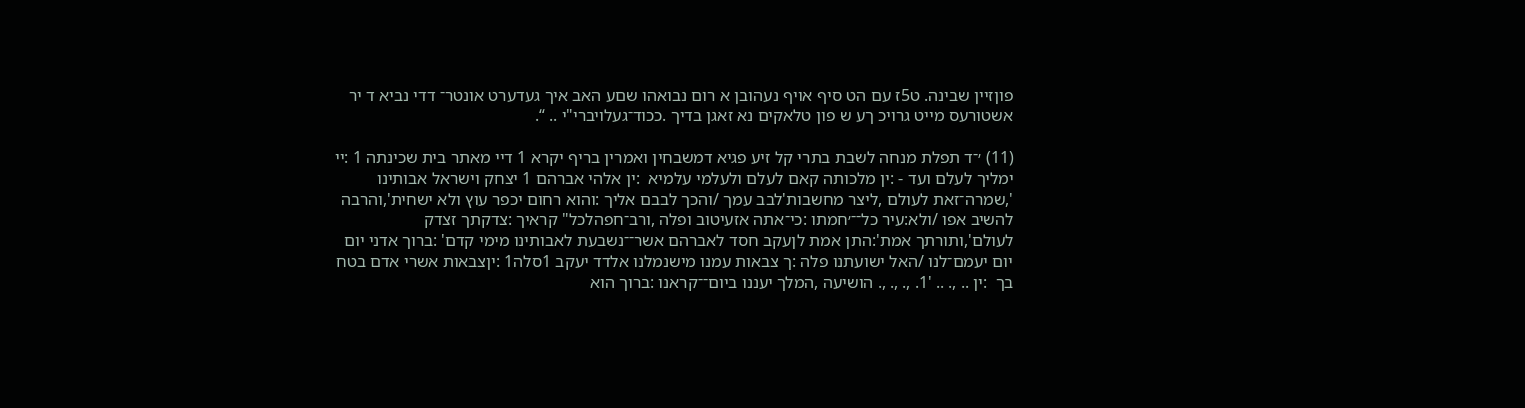פוןזיין שבינה. ט5ז עם הט סיף אויף נעהובן א רום נבואהו שםע האב איך געדערט אונטר־ דדי נביא ד יר אשטורעס מייט גרויכ ךע ש פון טלאקים נא זאגן בדיך .ככוד־געלויברי"י .. “.

(11) ׳־ד תפלת מנחה לשבת בתרי קל זיע פגיא דמשבחין ואמרין בריף יקרא 1 דיי מאתר בית שכינתה 1 :יי ימליך לעלם ועד - :ין מלכותה קאם לעלם ולעלמי עלמיא  :ין אלהי אברהם 1 יצחק וישראל אבותינו ',שמרה־זאת לעולם ,ליצר מחשבות'לבב עמך /והכך לבבם אליך :והוא רחום יכפר עוץ ולא ישחית',והרבה להשיב אפו /ולא:עיר כל־־׳חמתו :כי־אתה אזעיטוב ופלה ,ורב־חפהלכל" קראיך :צדקתך זצדק לעולם',ותורתך אמת':התן אמת לןעקב חסד לאברהם אשר־־נשבעת לאבותינו מימי קדם' :ברוך אדני יום יום יעמם־לנו /האל ישועתנו פלה :ך צבאות עמנו מישנמלנו אלדד יעקב 1סלה1 :יןצבאות אשרי אדם בטח בך  :ין .. ,. .. '1. ,. ,. ,. הושיעה ,המלך יעננו ביום־־קראנו :ברוך הוא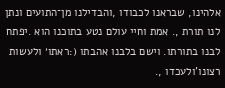אלהינו, שבראנו לכבודו ,והבדילנו מן־התועים ונתן לנו תורת ,. אמת וחיי עולם נטע בתוכנו הוא .יפתח לבנו בתורתו. וישם בלבנו אהבתו (:ראתו׳ ולעשות רצונו'ולעכדו ,.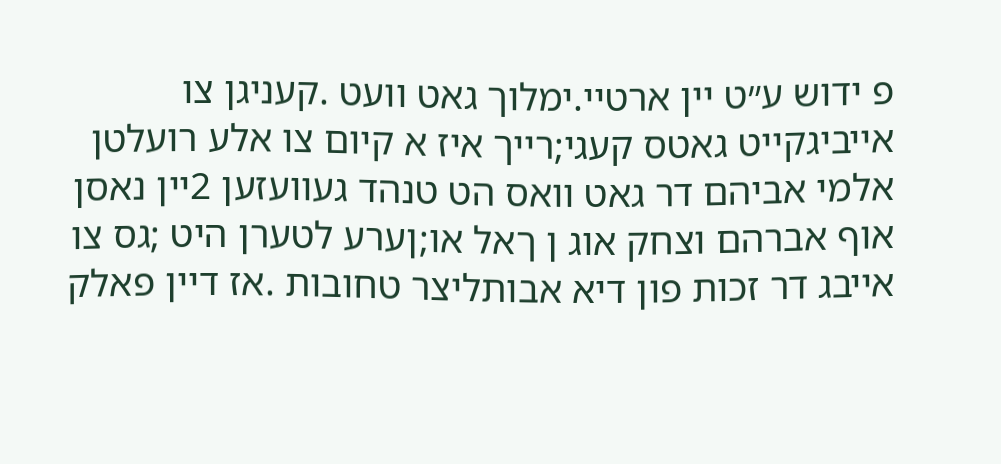פ ידוש ע״ט יין ארטיי.ימלוך גאט וועט .קעניגן צו אייביגקייט גאטס קעגי;רייך איז א קיום צו אלע רועלטן אלמי אביהם דר גאט וואס הט טנהד געוועזען 2יין נאסן אוף אברהם וצחק אוג ן ךאל או;ןערע לטערן היט ;גס צו אייבג דר זכות פון דיא אבותליצר טחובות .אז דיין פאלק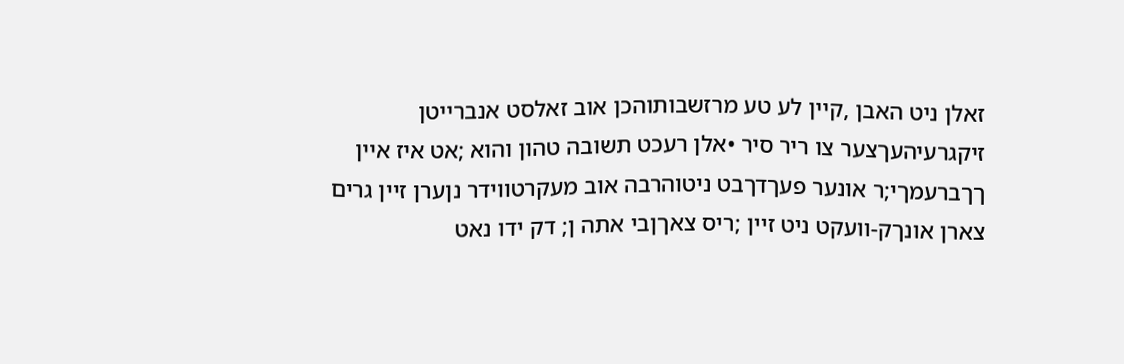זאלן ניט האבן ,קיין לע טע מרזשבותוהכן אוב זאלסט אנברייטן זיקגרעיהעךצער צו ריר סיר •אלן רעכט תשובה טהון והוא ;אט איז איין ךךברעמךי;ר אונער פעךדךבט ניטוהרבה אוב מעקרטווידר נןערן זיין גרים צארן אונךק-וועקט ניט זיין ;ריס צאךןבי אתה ן; דק ידו נאט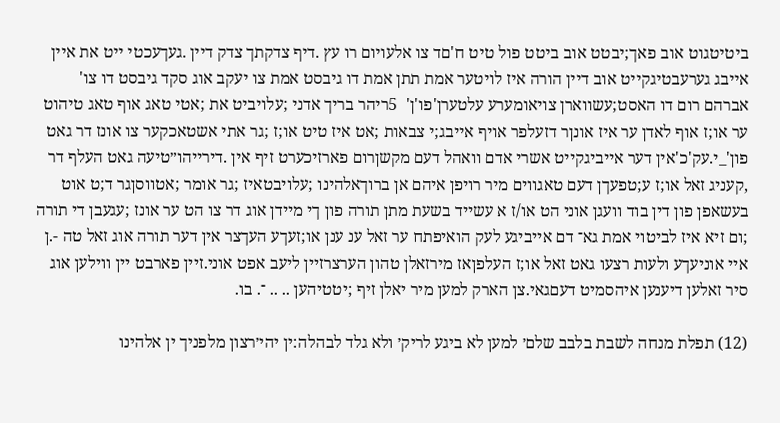ביטיטגוט אוב פאך;יבטט אוב ביטט פול טיט ח'םד צו אלעויום רו עץ .דיף צדקתך צדק דיין .געךעכטי ייט את איין אייבג גערעבטיגקייט אוב דיין הורה איז לויטער אמת תתן אמת דו גיבסט אמת צו יעקב אוג סקד גיבסט דו צו' אברהם רום דו האסט;עשווארן צויאומערע עלטערן'פו'ן'  5ריהר בריך אדני ;עלויביט את ;אטי טאג אוף טאג טיהוט ער או;ז אוף לאדן ער איז אונןר דזעלפר אויף אייבג;י צבאות ;אט איז טיט או;ז ;גר אתי אשטאכקער צו אונז דר גאט פון'_י.עק'כ'אין דער אייביגקייט אשרי אדם וואהל דעם מקשןרום פארזיכערט זיף אין .דירייהו״טיעה גאט העלף דר ,קעניג זאל או;ז ע;טפעךן דעם טאגווים מיר רויפן איהם אן ברוךאלהינו ;עלויבטאיז ;גר אומר ;אטווסןגר ד;ט אוט בעשאפן פון דין בוד וועגן אוני הט או/ז א עשייד בשעת מתן תורה פון ךי מיידן אוג דר צו הט ער אונז ;עגעבן די תורה ;ום זיא איז לביטוי אמת גא־ דם אייביגע לעק הואיפתח ער זאל ענ ענן או;זעךע העךצר אין דער תורה אוג זאל טה -.ן איי אוניעךע ולעות רצעו גאט זאל או;ז העלפןאז מירזאלן טהון הערצרזיין ליעב אפט אוני.זיין פארבט יין ווילען אוג סיר זאלען דיענען איהסמיט דעםגאי.צן הארק למען מיר יאלן זיף ;יטטיהען .. .. ־. בו.

(12) תפלת מנחה לשבת בלבב שלם׳ למען לא ביגע לריק׳ ולא גלד לבהלה:ין יהי׳רצון מלפניך ין אלהינו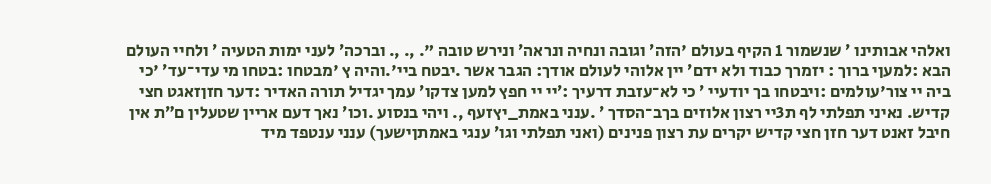ואלהי אבותינו ׳ שנשמור 1 הקיף בעולם 'הזה׳ וגובה ונחיה ונראה׳ ונירש טובה ". ,. ,. וברכה׳ לעני ימות הטעיה ׳ ולחיי העולם הבא :למעןי ברוך : יזמרך כבוד ולא ידם׳ יין אלוהי לעולם אודך: הגבר אשר .יבטח ביי'.והיה ץ 'מבטחו :בטחו מי עדי־עד׳ 'כי ביה יי צור'עולמים :ויבטחו בך יודעיי ׳ כי לא־עזבת דרעיך :׳יי יי חפץ למען צדקו׳ עמך יגדיל תורה האדיר :דער חזןזאגט חצי קדיש. נאיני תפלתי לף ת3יי רצון אלוזים בךב־הסדך ׳ .ענני באמת_יץזעף ,. ויהי בנסוע .וכו׳ נאך דעם אריין שטעלין ם״ת אין חיבל זאנט דער חזן חצי קדיש יקרים עת רצון פנינים (ואני תפלתי וגו׳ ענגי באמתןישעך) ענני ענטפד מיד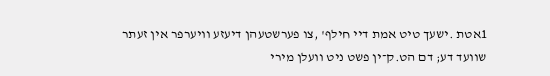1אטת .ישעך טיט אמת דיי חילף' ,צו פערשטעהן דיעזע וויערפר אין זעתר שוועד דע; דם הט.ק־ין פשט ניט וועלן מירי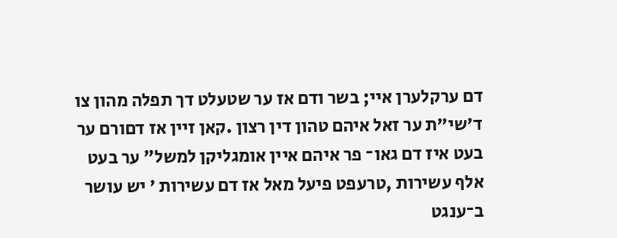דם ערקלערן איי; בשר ודם אז ער שטעלט דך תפלה מהון צו ד׳שי״ת ער זאל איהם טהון דין רצון .קאן זיין אז דםורם ער בעט איז דם גאו־ פר איהם איין אומגליקן למשל" ער בעט אלף עשירות ,טרעפט פיעל מאל אז דם עשירות ׳ יש עושר ב־ענגט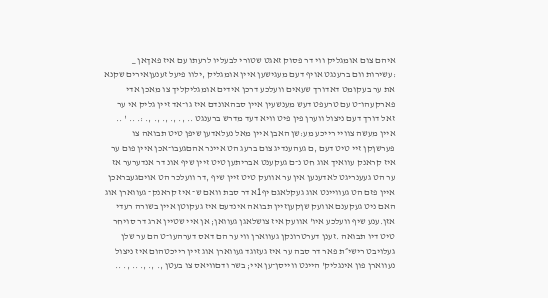איהם צום אומגליק ווי דר פסוק זאגט שטורי לבעליו לרעתו עם איז פאךאן _ :עשירות וום ברענגט אויף דעם מעגישען איין אומגליק ,ילוו פיעל זענעןאירים שקנא את ער בעקומט דאדורך שעאים וועלכע דרכן אידים אומגליקליך צו מאכן אדי פארקעהו־ט עם טרעפט דעש מענשעין איין סבהאונדם איז גו־אד זיין גליק אי ער זאל דורך דעם ניצול ווערן פין פיט וויא דעד מדרש ברענגט .. ,. ,. ,. ,. ,. :. .. ' .. איין מעשה צוויי רייכע מע:שן האבן איין מאל נעלאדען שיפן טיט תבואה צו פערשןקן זיי טיט דעם ,ם געהענדיג צום ברעג הט איינר אהםגעבו־אכן איין פום ער איז קראנק עוואיך אוג חט נ־ם געקענט אבריתען טיט זיין שיף אונ דר אנדערער אז ער הט געענריגט לאדענען אין ער אוועק טיט זיין שיף ,דר וועלכר הט אויםגעבראכן איין פזם הט געוויינט אוג געקלאגם יף1א דר סבת וואם ש־ איז קראנק־ געווארן אוג האם ניט געקענם אוועק שןקעןזיין תבואה אינדעם איז געקוטן איין בשורה רעדי אזן.ענע שיף וועלכע איו' אוועק איז צושלאגן געוואן; אן איי שטיין ארג דר סויחר טיט דיו תבואה .זענן דערטרונקן געווארן ווי ער הם דאס דערהעו־ט הם ער שלן געלויבט רישי״ת פאר דר סבה ער איז געזוגד געווארן אוג זיין רייכטהום איז ניצול נעווארן פון אינגליק' היינט ווייסן־ען איי; בשר ודםוויאס צו בעטן ,. ,. ,. .. ,. ..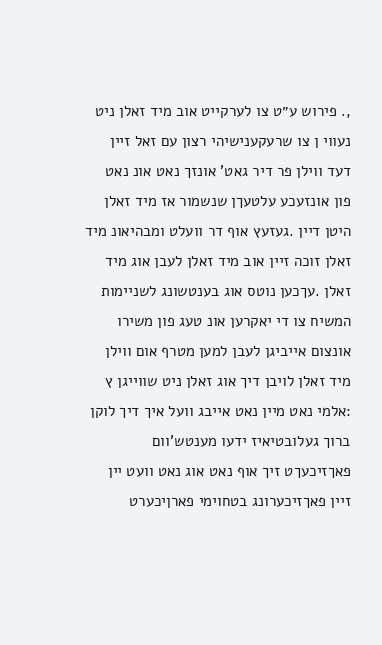,. פירוש ע״ט צו לערקייט אוב מיד זאלן ניט נעווי ן צו שרעקענישיהי רצון עם זאל זיין דעד ווילן פר דיר גאט' אונזך נאט אונ נאט פון אונזעכע עלטעךן שנשמור אז מיד זאלן היטן דיין .געזעץ אוף דר וועלט ומבהיאונ מיד זאלן זוכה זיין אוב מיד זאלן לעבן אוג מיד זאלן .עךכען נוטס אוג בענטשונג לשניימות המשיח צו די יאקרען אונ טעג פון משירו אונצום אייביגן לעבן למען מטרף אום ווילן מיד זאלן לויבן דיך אוג זאלן ניט שווייגן ץ :אלמי נאט מיין נאט אייבג וועל איך דיך לוקן ברוך געלובטיאיז ידעו מענטש'וום פאךזיכעךט זיך אוף נאט אוג נאט וועט יין זיין פאךזיכערונג בטחוימי פארןיכערט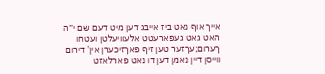אייך אוף נאט ביז אייבג דען מיט דעם שם י״ה האט גאט געפארעטט אלעוויעלטן ועטחו ךערום;עךזער טען זיף פאךזיכערן אין' דירום ווייסן דיין נאמן דען דו נאט פארלאזט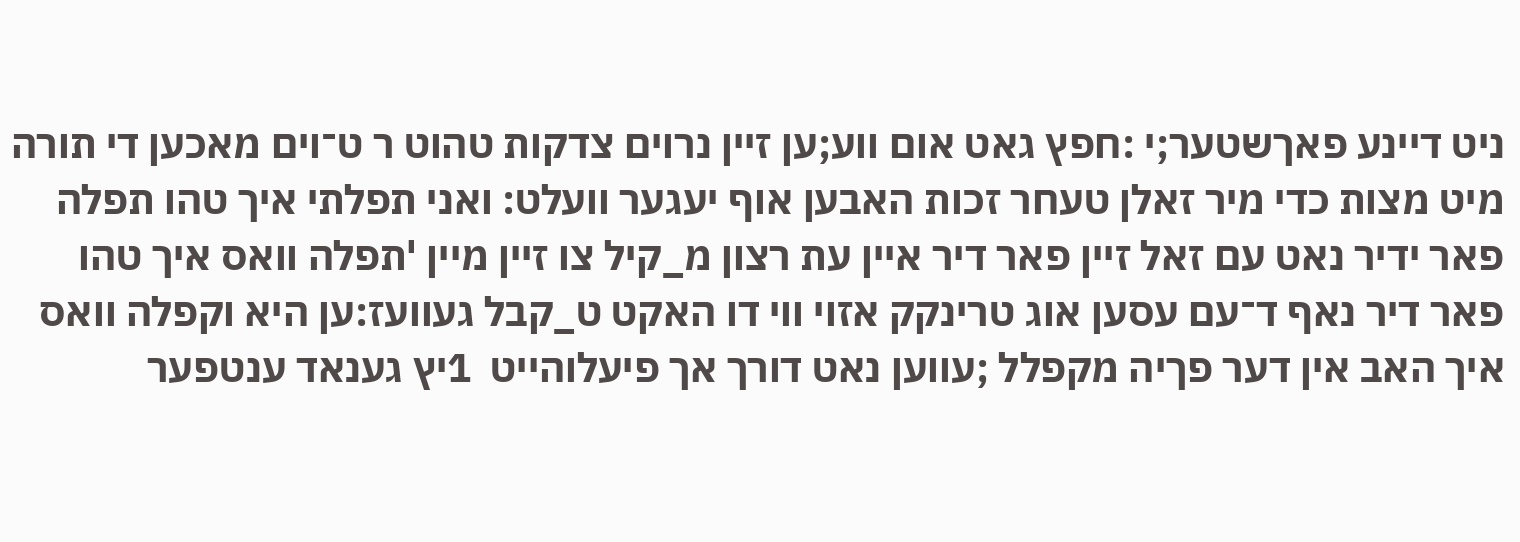ניט דיינע פאךשטער;י :חפץ גאט אום ווע;ען זיין נרוים צדקות טהוט ר ט־וים מאכען די תורה מיט מצות כדי מיר זאלן טעחר זכות האבען אוף יעגער וועלט: ואני תפלתי איך טהו תפלה פאר ידיר נאט עם זאל זיין פאר דיר איין עת רצון מ_קיל צו זיין מיין 'תפלה וואס איך טהו פאר דיר נאף ד־עם עסען אוג טרינקק אזוי ווי דו האקט ט_קבל געוועז:ען היא וקפלה וואס איך האב אין דער פךיה מקפלל ;עווען נאט דורך אך פיעלוהייט  1יץ גענאד ענטפער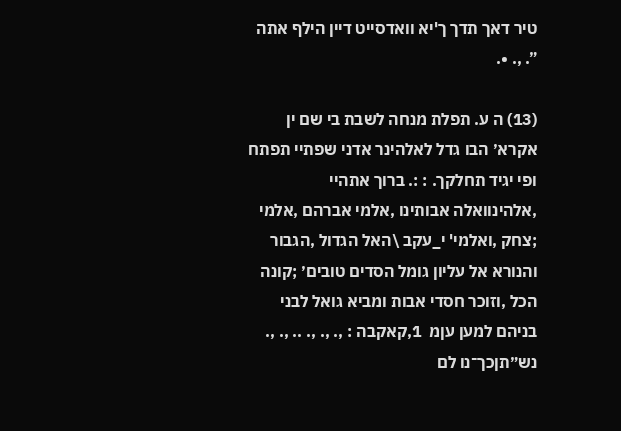טיר דאך תדך ך'יא וואדסייט דיין הילף אתה ”. ,. •.

(13) ה ע. תפלת מנחה לשבת בי שם ין אקרא׳ הבו גדל לאלהינר אדני שפתיי תפתח ופי יגיד תחלקך. : :. ברוך אתהיי ,אלהינוואלה אבותינו ,אלמי אברהם ,אלמי ;צחק ,ואלמי' י_עקב \האל הגדול ,הגבור והנורא אל עליון גומל הסדים טובים׳ ;קונה הכל ,וזוכר חסדי אבות ומביא גואל לבני בניהם למען עןמ  1,קאקבה : ,. ,. ,. .. ,. ,. נש״תןכך־נו לם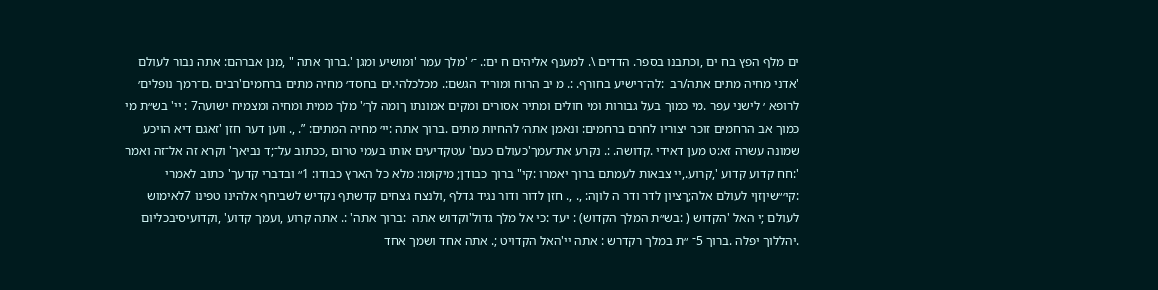ים מלף הפץ בח ים ,וכתבנו בספר. הדדים \. למענף אליהים ח ים:. ־׳ 'מלך עמר 'ומושיע ומגן '.ברוך אתה " ,מנן אברהם: אתה נבור לעולם 'אדני מחיה מתים אתה/רב  :לה־רישיע בחורף. :. מ יב הרוח ומוריד הגשם:. מכלכלהי.ים בחסד׳ מחיה מתים ברחמים'רבים .ם־רמך נופלים׳ לרופא ׳ לישני עפר .מי כמוך בעל גבורות ומי חולים ומתיר אסורים ומקים אמונתו ךומה לך׳' מלך ממית ומחיה ומצמיח ישועה7 : יי' בש״ת מי כמוך אב הרחמים זוכר יצוריו לחרם ברחמים: ונאמן אתה׳ להחיות מתים .ברוך אתה :יי׳ מחיה המתים: ”. ,. ווען דער חזן 'זאגם דיא הויכע שמונה עשרה זא:ט מען דאידי .קדושה. :. נקרע את־עמך'כעולם כעם' עטקדיעים אותו בעמי טרום ,ככתוב על־;ד נביאך' וקרא זה אל־זה ואמר ':חח קדוע קדוע ',קרוע.,יי צבאות לעמתם ברוך יאמרו :קי" ברוך כבודן; מיקומו: מלא כל הארץ כבודו: 1״ ובדברי קדעך' כתוב לאמרי :קי׳״שיןזןי לעולם אלה;ךציון לדר ודר ה לוןה: ,. ,. חזן לדור ודור נגיד גדלף ,ולנצח גצחים קדשתף נקדיש לשביחף אלהינו טפינו 7לאימוש לעולם ;י האל 'הקדוש ( :בש״ת המלך הקדוש) : יעד :כי אל מלך גדול'וקדוש אתה  :ברוך אתה' :. אתה קרוע ,ועמך קדוע' ,וקדועיסיבכליום .יהללוך יפלה .ברוך 5־ ״ת במלך רקדרש : אתה יי'האל הקדויט ;. אתה אחד ושמך אחד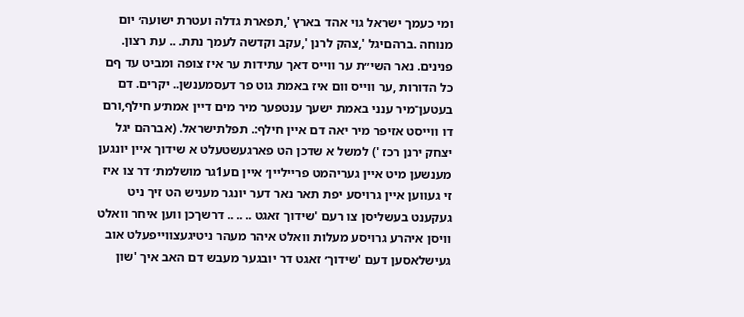ומי כעמך ישראל גוי אהד בארץ ',תפארת גדלה ועטרת ישועה׳ יום מנוחה .ברהםיגל ',צהק לרנן ',עקב וקדשה לעמך נתת. .. עת רצון. פנינים. נאר השי״ת ער ווייס דאך עתידות ער איז צופה ומביט עד ףם כל הדורות ,ער ווייס וום איז באמת גוט פר דעסמענשן.. יקרים. דם בעטען־מיר ענני באמת ישעך ענטפער מיר מים דיין אמת׳ע חילף,ורם דו ווייסט אזיפר מיר יאה דם איין חילף:. תפלתישראל. (אברהם יגל יצחק ירנן רכז ') למשל א שדכן הט פארגעשטעלט א שידוך איין יונגען מענשען מיט איין געריהמט פרייליין׳ איין םע1גר מושלמת׳ דר צו איז זי געווען איין גרויסע יפת תאר נאר דער יונגר מעניש הט זיך ניט געקענט בעשליסן צו רעם 'שידוך זאגט .. .. .. דרשךכן ווען איחר וואלט וויסן איהרע גרויסע מעלות וואלט איהר מעהר ניטיגעצווייפעלט אוב געישלאסען דעם 'שידוך׳ זאגט דר יובגער מעבש דם האב איך 'שון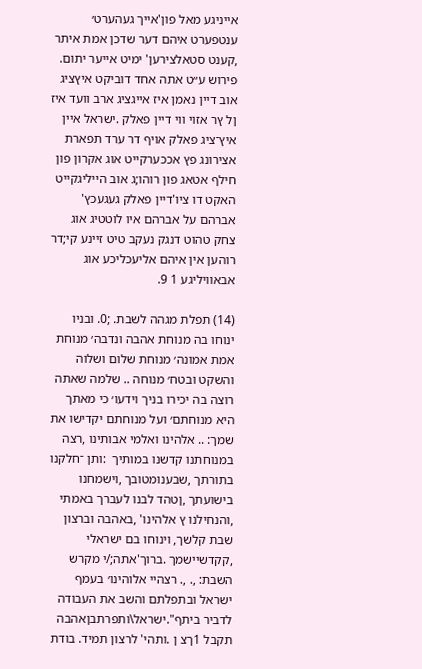אייניגע מאל פון'אייך געהערט׳ ענטפערט איהם דער שדכן אמת איתר ,קענט סטאלצירען' ימיט אייער יתום. פירוש ע״ט אתה אחד דוביקט איץציג אוב דיין נאמן איז אייגציג ארב וועד איז ןל ץר אזוי ווי דיין פאלק .ישראל איין איץ־ציג פאלק אויף דר ערד תפארת אצירונג פץ אככערקייט אוג אקרון פון חילף אטאג פון רוהו;ג אוב הייליגקייט האקט דו ציו'דיין פאלק געגעכץ' אברהם על אברהם איו לוטטיג אוג צחק טהוט דנגק נעקב טיט זיינע קי;דר רוהען אין איהם אליעכליכע אוג אבאוויליגע 1 9.

(14) תפלת מגהה לשבת. ;0. ובניו ינוחו בה מנוחת אהבה ונדבה׳ מנוחת אמת אמונה׳ מנוחת שלום ושלוה והשקט ובטח׳ מנוחה .. שלמה שאתה רוצה בה יכירו בניך וידעו׳ כי מאתך היא מנוחתם׳ ועל מנוחתם יקדישו את שמך: .. אלהינו ואלמי אבותינו ,רצה במנוחתנו קדשנו במותיך  :ותן ־חלקנו בתורתך ,שבענומטובך ,וישמחנו בישועתך ,ןטהד לבנו לעברך באמתי ,והנחילנו ץ אלהינו' ,באהבה וברצון שבת קלשך, וינוחו בם ישראלי ,קקדשיישמך .ברוך'אתה;/י מקרש השבת: ,. ,. רצהיי אלוהינו׳ בעמף ישראל ובתפלתם והשב את העבודה לדביר ביתף".ישראל\ותפרתבןאהבה תקבל 1ךצ ן .ותהי' לרצון תמיד. בודת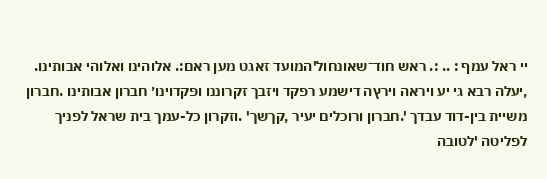יי ראל עמף : .. :. ראש חוד־שאונחול'המועד זאגט מען ראם:. אלוהינו ואלוהי אבותינו. ,יעלה רבא גי יע ויראה וירץה דישמע רפקד ויזבך זקרוננו ופקדוינו׳ חברון אבותינו .חברון משיית בין-דוד עבדך '.חברון ורוכלים יעיר ,קךשך' .וזקרון כל-עמך בית שראל לפניך לפליטה 'לטובה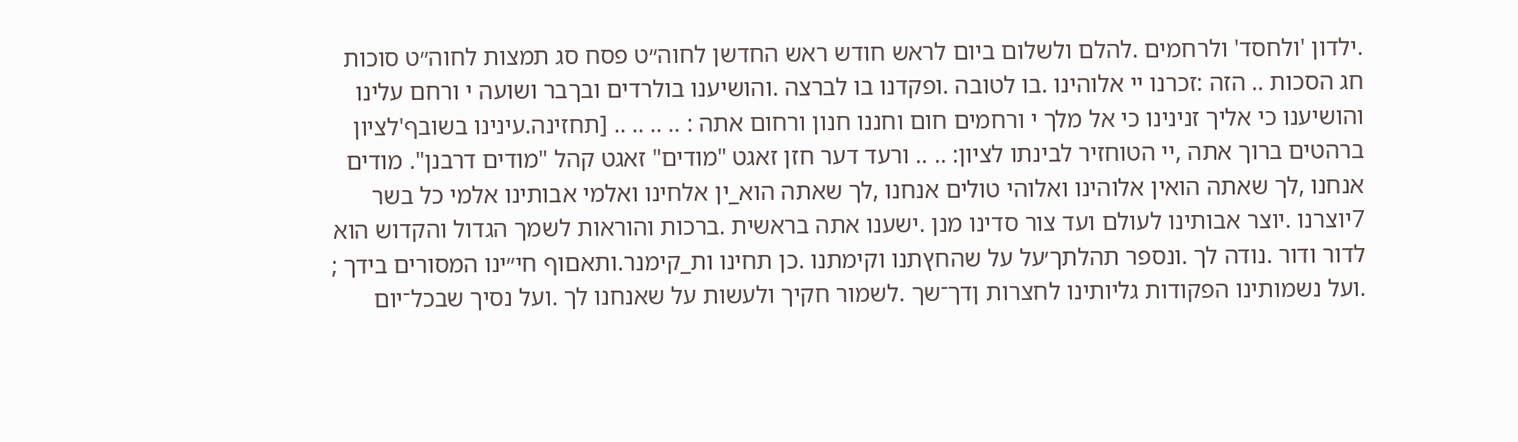.ילדון 'ולחסד' ולרחמים .להלם ולשלום ביום לראש חודש ראש החדשן לחוה״ט פסח סג תמצות לחוה״ט סוכות חג הסכות .. הזה :זכרנו יי אלוהינו .בו לטובה .ופקדנו בו לברצה .והושיענו בולרדים ובךבר ושועה י ורחם עלינו והושיענו כי אליך זנינינו כי אל מלך י ורחמים חום וחננו חנון ורחום אתה : .. .. .. .. [תחזינה.עינינו בשובף'לציון ברהטים ברוך אתה ,יי הטוחזיר לבינתו לציון: .. .. ורעד דער חזן זאגט "מודים" זאגט קהל "מודים דרבנן". מודים אנחנו ,לך שאתה הואין אלוהינו ואלוהי טולים אנחנו ,לך שאתה הוא_ין אלחינו ואלמי אבותינו אלמי כל בשר  7יוצרנו .יוצר אבותינו לעולם ועד צור סדינו מנן .ישענו אתה בראשית .ברכות והוראות לשמך הגדול והקדוש הוא לדור ודור .נודה לך .ונספר תהלתך׳על על שהחץתנו וקימתנו .כן תחינו ות_קימנר.ותאםוף חי״ינו המסורים בידך ; .ועל נשמותינו הפקודות גליותינו לחצרות ןדך־שך .לשמור חקיך ולעשות על שאנחנו לך .ועל נסיך שבכל־יום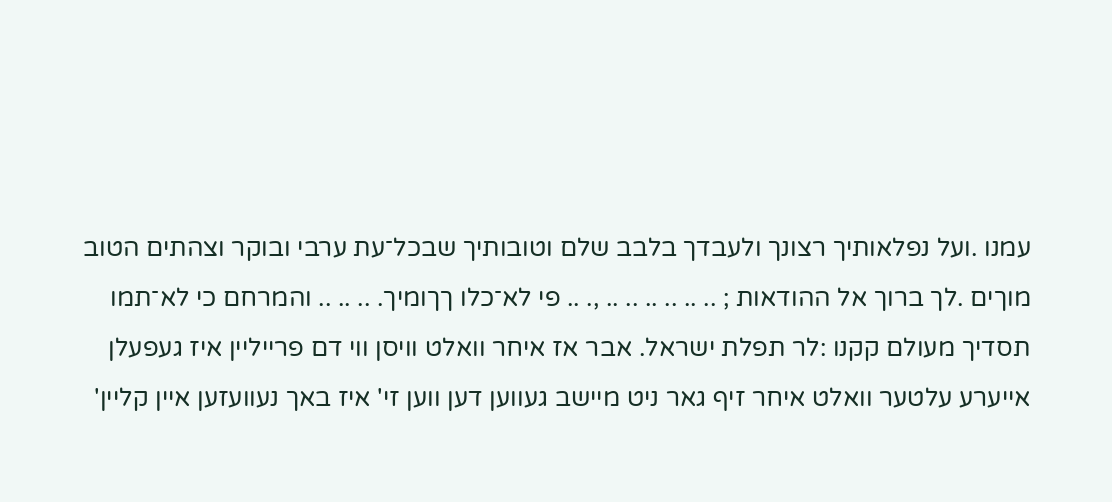עמנו .ועל נפלאותיך רצונך ולעבדך בלבב שלם וטובותיך שבכל־עת ערבי ובוקר וצהתים הטוב מוךים .לך ברוך אל ההודאות ; .. .. .. .. .. .. ,. .. פי לא־כלו ךךומיך. .. .. .. והמרחם כי לא־תמו תסדיך מעולם קקנו :לר תפלת ישראל. אבר אז איחר וואלט וויסן ווי דם פרייליין איז געפעלן אייערע עלטער וואלט איחר זיף גאר ניט מיישב געווען דען ווען זי' איז באך נעוועזען איין קליין'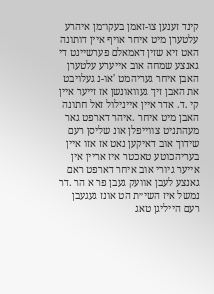קינד זענען צו-זאמן בעקו־מן איהרע עלטערן מיט איחר אויף איין דותונה האט זיא שזין דאמאלם פערשיינט די גאנצע שמחה אוב אייערע עלטערן האבן איחר געריהמט 'או-נ געלויבט את האבן זיך געוואונשן אז זייער איין קי .ד. אדר איין איינילול זאל חתונה האבן מיט איחר .איהר דארפט גאר מעהתניט צווייפלן אונ שליסן רעם שידוך אוב דאיקען נאט אז אזו איין בעריהכוטע טאכטר איז אריין אין אייער גיורי אוב איחר דארפט ראם גאנצע לעבן אוועק געבן פר א הר .דר נמשל איז השי״ת הט אונז געגעבן רעם הייליגן טאג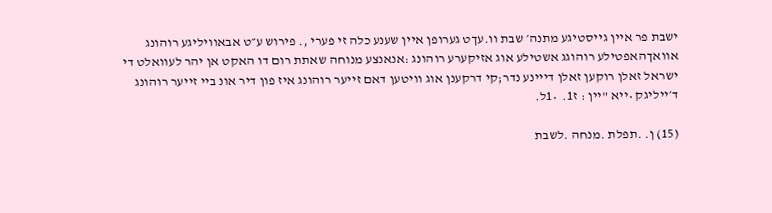ישבת פר איין גייסטיגע מתנה׳ שבת וו.עךט גערופן איין שענע כלה זי פערי ,. פירוש ע״ט אבאוויליגע רוהונג אוואךהאפטילע רוהוגג אשטילע אוג אזיקערע רוהונג :אנאנצע מנוחה שאתת רום דו האקט אן יהר לעוואלט די ישראל זאלן רוקען זאלן דייינע נדר;קי דרקענן אוג וויטען דאם זייער רוהונג איז פון דיר אונ ביי זייער רוהונג ד׳ייליגק •ייא "יין : ז1.  •1ל.

(15) ן. .תפלת .מנחה .לשבת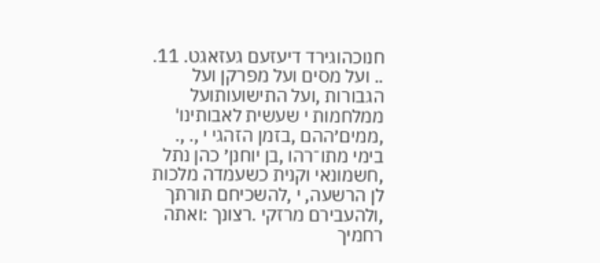חנוכהוגירד דיעזעם געזאגט. 11. .. ועל מסים ועל מפרקן ועל הגבורות ,ועל התישועותועל ממלחמות י שעשית לאבותינו' ,ממים׳ההם ,בזמן הזהגי י ,. ,. בימי מתו־רהו ,בן יוחנן׳ כהן נתל ,חשמונאי וקנית כשעמדה מלכות לן הרשעה, י ,להשכיחם תורתך ,ולהעבירם מרזקי .רצונך :ואתה רחמיך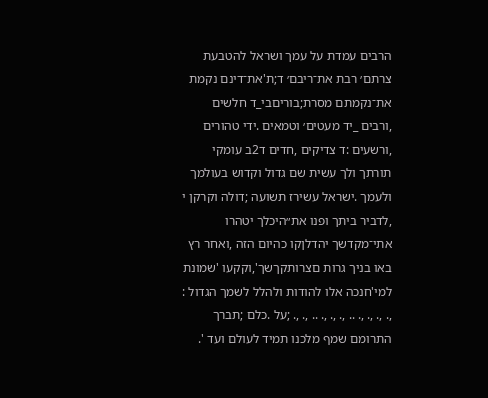הרבים עמדת על עמך ושראל להטבעת צרתם׳ רבת את־ריבם׳ ד;ת'את־דינם נקמת את־נקמתם מסרת;בוריםבי_ד חלשים ,ורבים _יד מעטים׳ וטמאים .ידי טהורים ,ורשעים :ד צדיקים ,חדים ד2ב עומקי תורתך ולך עשית שם גדול וקדוש בעולמך ולעמך .ישראל עשירז תשועה ;דולה וקרקן י ,לדביר ביתך ופנו את״היכלך יטהרו אתי־מקדשך יהדלןקו כהיום הזה ,ואחר רץ באו בניך גרות םצרותקךשך',וקקעו 'שמונת למי'חנכה אלו להודות ולהלל לשמך הגדול : ,. ,. ,. ,. .. ,. ,. ,. .. ,. ,. ;על .כלם ;תברך התרומם שמף מלכנו תמיד לעולם ועד '.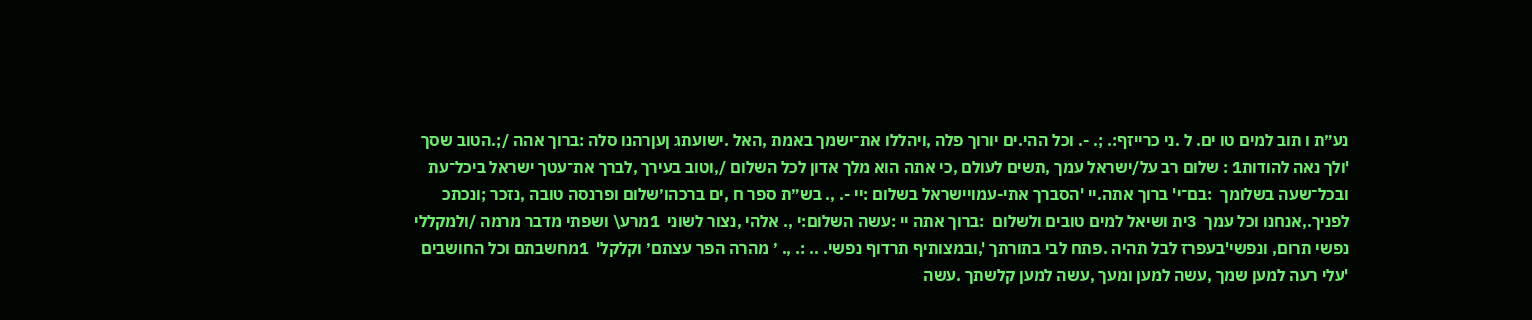נע״ת ו תוב למים טו ים. ל .ני כרייזף:. ;. -. וכל ההי.ים יורוך פלה ,ויהללו את־ישמך באמת ,האל .ישועתג ןעןרהנו סלה :ברוך אהה /;.הטוב שסך 'ולך נאה להודות1 : שלום רב על/ישראל עמך ,תשים לעולם ,כי אתה הוא מלך אדון לכל השלום /,וטוב בעירך ,לברך את־עטך ישראל ביכל־עת ובכל־שעה בשלומך  :בם־י' ברוך אתה.יי 'הסברך אתי-עמויישראל בשלום :יי -. ,. בש״ת ספר ח ,ים ברכהו׳שלום ופרנסה טובה ,נזכר ;ונכתכ לפניך.,אנחנו וכל עמך  3ית ושיאל למים טובים ולשלום  :ברוך אתה יי :עשה השלום:י ,. אלהי ,נצור לשוני  1מרע\ ושפתי מדבר מרמה /ולמקללי נפשי תרום, ונפשי'בעפרז לבל תהיה .פתח לבי בתורתך ',ובמצותיף תרדוף נפשי. .. :. ,. ׳ מהרה הפר עצתם׳ וקלקל'  1מחשבתם וכל החושבים 'עלי רעה למען שמך ,עשה למען ומעך ,עשה למען קלשתך .עשה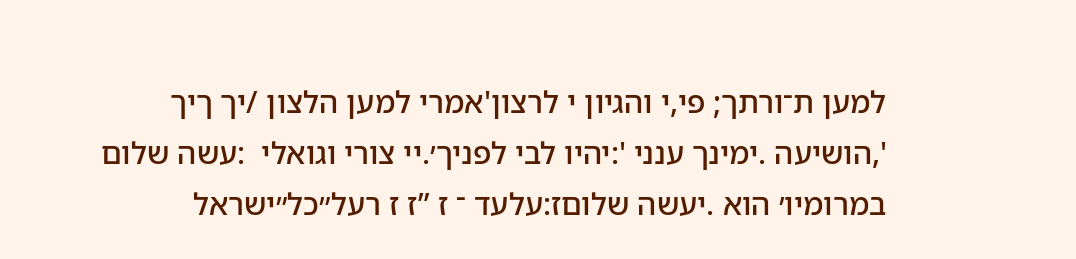למען ת־ורתך; פי,י והגיון י לרצון'אמרי למען הלצון /יך ךיך ',הושיעה .ימינך ענני ':יהיו לבי לפניך׳.יי צורי וגואלי  :עשה שלום במרומיו׳ הוא .יעשה שלוםז:עלעד ־ ז ”ז ז רעל״כל״ישראל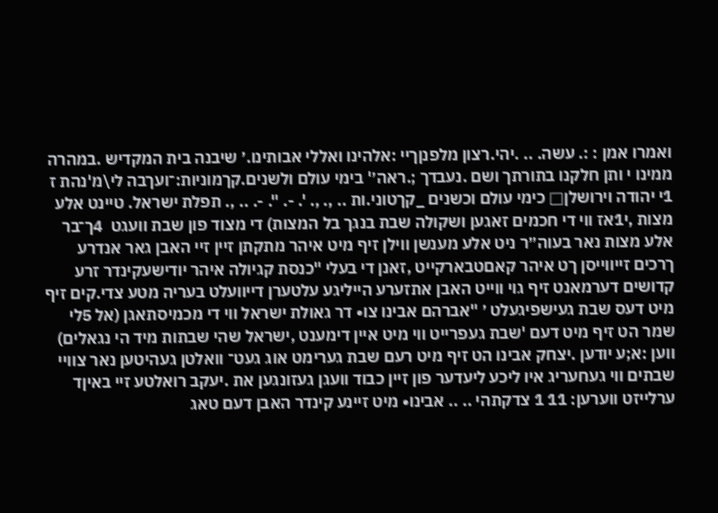ואמרו אמן : :. עשה. .. .יהי.רצון מלפנןךיי :אלהינו ואללי אבותינו.׳ שיבנה בית המקדיש .במהרה ממינו י ותן חלקנו בתורתך ושם .נעבדך ;.ראה׳' בימי עולם ולשנים.קךמוניות:־ועךבה לי\מ'נהת ז  1י יהודה וירושלן□ כימי עולם וכשנים _קךטוני.ות .. ,. ,. '. -. ". -. .. ,. תפלת ישראל. טיינט אלע מצות ,י1אז ווי די חכמים זאגען ושקולה שבת בנגך בל המצות) די מצוד פון שבת וועגט  4ך־בר אלע מצות נאר בעוה״ר ניט אלע מענשן ווילן זיף מיט איהר מתקתן זיין זיי האבן גאר אנדרע ךרכים זייווייסן ךט איהר קאםטבארקייט ,זאנן די בעלי "כנסת קגיולה איהר יודישעקינדר זרע קדושים דערמאנט זיף גוי ווייט האבן אתזערע הייליגע עלטערן דייוועלט בעריה מטע צדי.קים זיף מיט דעס שבת געישפיגעלט ׳ "אברהם אבינו צו• דר גאולת ישראל ווי די מכמיסתאגן (אל 5לי שמר הט זיף מיט דעם 'שבת געפרייט ווי מיט איין דימענט ,ישראל שהי שבתות מיד הי נגאלים) ווען :א;ע יודען .יצחק אבינו הט זיף מיט רעם שבת גערימט אוג געט־ וואלטן געהיטען נאר צוויי שבתים ווי געחעריג איו ליכע ליעדער פון זיין כבוד וועגן געזונגען את .יעקב רואלטע זיי באיןד ערלייזט ווערען: 11 1 צדקתהי .. .. אבינו• מיט זיינע קינדר האבן דעם טאג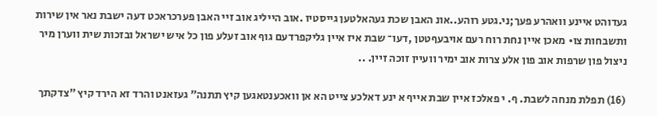געדוהט איינע וואהרע פעך;ני.גטע רוהע..אונ האבן שכת געהאלטען גייסטיו .אוב הייליג אוב זיי האבן פערכראכט דעה ישבת נאר אין שירות ותשבחות צו• מאכן איין נחת רוח רעם אויבעףטטן ,דעו־ שבת איז איין גליקפרדעם גוף אוב זעלע פון כל איש ישראל ובזכות שית ווערן מיר ניצול פון שרפות אוב פון אלע צרות אוב ימיר וועיין זוכה זיין. ..

(16) תפלת מנחה לשבת. ף. י פאלכז איין שבת אייף א ינע דאלכע צייט הא אן וואכענטאגען קיץ תתנה״ געזאנט והרד זא הירד קיץ ״צדקתך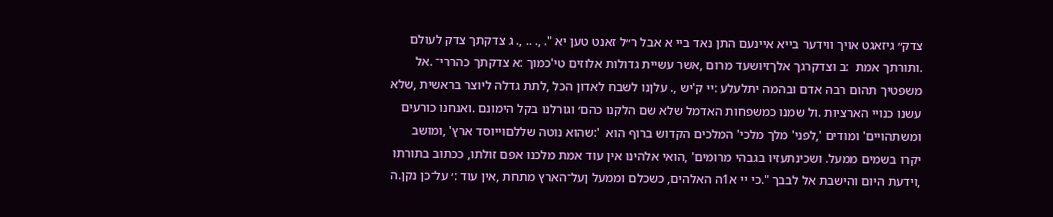צדק״ גיזאגט אויך ווידער בייא איינעם התן נאד ביי א אבל ר״ל זאנט טען יא ". ,. .. ,. ג צדקתך צדק לעולם .ותורתך אמת  :ב וצדקרגך אלךזיושעד מרום ,אשר עשיית גדולות אלוזים טי'כמוך :א צדקתך כהררי־ .אל משפטיך תהום רבה אדם ובהמה יתלעלע :יי ק'יש ,. עלןנו לשבח לאדון הכל ,לתת גדלה ליוצר בראשית ,שלא עשנו כנויי הארציות .ול שמנו כמשפחות האדמל שלא שם הלקנו כהם׳ וגורלנו בקל הימונם .ואנחנו כורעים ומשתהויים' ומודים ',לפני' מלך מלכי' המלכים הקדוש ברוף הוא  ':שהוא נוטה שללםוייוסד ארץ' ,ומושב יקרו בשמים ממעל. ושכינתעזיו בגבהי מרומים' ,הואי אלהינו אין עוד אמת מלכנו אפם זולתו, ככתוב בתורתו ,וידעת היום והישבת אל לבבך ".כי יי א1ה האלהים, כשכלם וממעל ןעל־הארץ מתחת ,אין עוד :׳ על־כן נקן.ה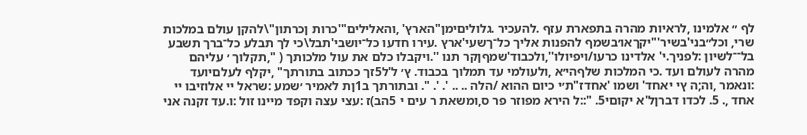לף ״ אלמינו ,לראיות מהרה בתפארת עזף .להעכיר .גלוליםימן"הארץ' ,והאלילים"'כרות ןכרתון"\להקן עולם במלכות שרי, וכל״בני'בשיר'"יקךאו׳בשמף להפנות אליך כל־ךשעי'ארץ .עירו חדעו כל־יושבי'תבל\כי לך תבלע כל־ברך תשבע בל־־לשיון :לפניך.י' אלדינו כרעו/ויפיולו'',ולכבוד'שמףןקר תנו ''.ויקבלו כלם את עול מלכותך ( ",תקלוך ׳ עליהם מהרה לעולם ועד .כי המלכות שלףהי׳א ,ולעולמי עד תמלוך בכבוד. ץ׳ ל'ל5זך ככתוב בתורתך" ,יקלף לעלםיועד :ונאמר ,וה;ה ץי יאחד' ושמו 'אחדז"ת׳י כיום ההוא /הלה .. .. '. '. ". ובתורתך ב1ןת לאמיר ׳שמע :שראל יי אלוזיבו יי אחד ,. 5. לכדו דברןל'א יקוםי5. "::ל הירא מפוזר פר ס,ומשאת ר עים י 5הב)ז :עצי עצה וקפד מיינו זול :ו.עד זקנה אני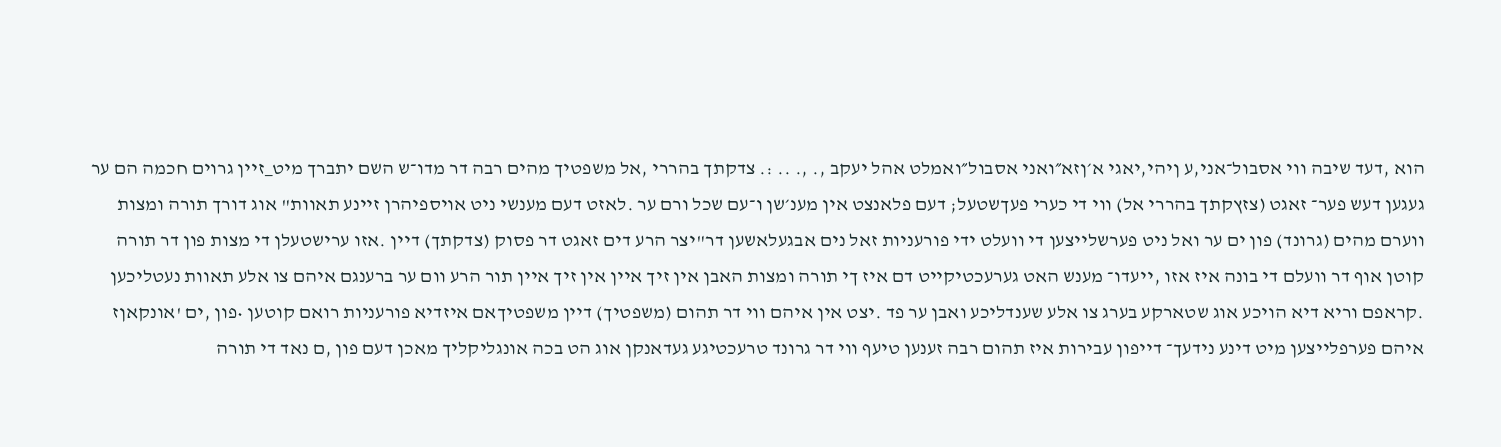הוא ,דעד שיבה ווי אסבול־אני,ע ןיהי,יאגי א׳ןזא״ואני אסבול״ואמלט אהל יעקב ,. ,. .. :. צדקתך בהררי ,אל משפטיך מהים רבה דר מדו־ש השם יתברך מיט_זיין גרוים חכמה הם ער געגען דעש פער־ זאגט (צזץקתך בהררי אל) ווי די כערי פעךשטעל; דעם פלאנצט אין מענ׳שן ו־עם שכל ורם ער .לאזט דעם מענשי ניט אויספיהרן זיינע תאוות" אוג דורך תורה ומצות ווערם מהים (גרונד) פון ים ער ואל ניט פערשלייצען די וועלט ידי פורעניות זאל נים אבגעלאשען דר"יצר הרע דים זאגט דר פסוק (צדקתך) דיין .אזו ערישטעלן די מצות פון דר תורה קוטן אוף דר וועלם די בונה איז אזו ,ייעדו־ מענש האט גערעכטיקייט דם איז ךי תורה ומצות האבן אין זיך איין אין זיך איין תור הרע וום ער ברענגם איהם צו אלע תאוות נעטליכען .קראפם וריא דיא הויכע אוג שטארקע בערג צו אלע שענדליכע ואבן ער פד .יצט אין איהם ווי דר תהום (משפטיך) דיין משפטיךאם איזדיא פורעניות רואם קוטען •פון ,ים 'אונקאןז איהם פערפלייצען מיט דינע נידעך־ דייפון עבירות איז תהום רבה זענען טיעף ווי דר גרונד טרעכטיגע געדאנקן אוג הט בכה אונגליקליך מאכן דעם פון ,ם נאד די תורה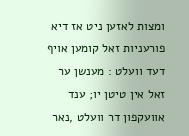ומצות לאזען ניט אז דיא פורעניות זאל קומען אויף דעד וועלט : מענשן ער זאל אין טיטן יו; ענד אוועקפון דר וועלט ,נאר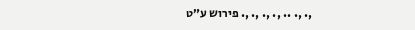,. ,. .. ,. ,. ,. ,. פירוש ע״ט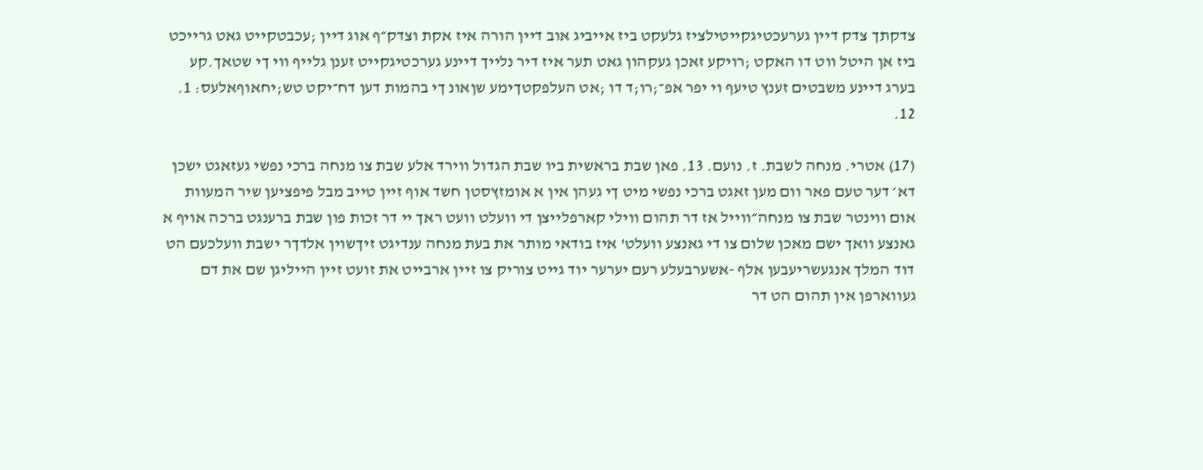צדקתך צדק דיין גערעכטיגקייטילציז גלעקט ביז אייביג אוב דיין הורה איז אקת וצדק״ף אוג דיין ;עכבטקייט גאט גרייכט ביז אן היטל ווט דו האקט ;רויקע זאכן געקהון גאט תער איז דיר נלייך דיינע גערכטיגקייט זענן גלייף ווי ךי שטאך.קע בערג דיינע משבטים זענץ טיעף וי יפר אפ־;רו;ד דו ;אט העלפקטךימע שןאונ ךי בהמות דען דח־יקט טש;יחאוףאלעס: 1. 12.

(17) אטרי. מנחה לשבת. ז. נועם. 13. פאן שבת בראשית ביו שבת הגדול ווירד אלע שבת צו מנחה ברכי נפשי געזאגט ישכן דא׳ דער טעם פאר וום מען זאגט ברכי נפשי מיט ךי געהן אין א אומזץסטן חשד אוף זיין טייב מבל פיפציען שיר המעוות אום ווינטר שבת צו מנחה״ווייל אז דר תהום ווילי קארפלייצן די וועלט וועט ראך יי דר זכות פון שבת ברענגט ברכה אויף א גאנצע וואך ישם מאכן שלום צו די גאנצע וועלט' איז בודאי מותר את בעת מנחה ענדיגט זיךשוין אלדךר ישבת וועלכעם הט דוד המלך אנגעשריעבען אלף -אשערבעלע רעם יערער יוד גייט צוריק צו זיין ארבייט את זועט זיין הייליגן שם את דם געווארפן אין תהום הט דר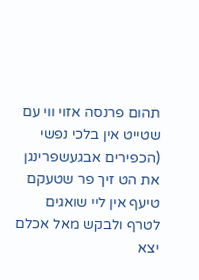תהום פרנסה אזוי ווי עם שטייט אין בלכי נפשי (הכפירים אבגעשפרינגן את הט זיך פר שטעקם טיעף אין ליי שואגים לטרף ולבקש מאל אכלם יצא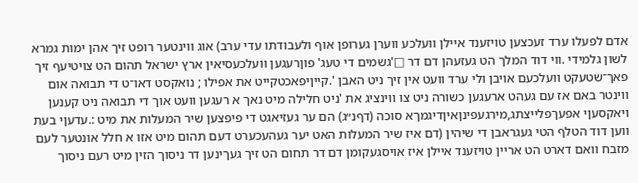אדם לפעלו ערד זעכצען טויזענד איילן וועלכע ווערן גערופן אוף ולעבודתו עדי ערב) אוג ווינטער רופט זיך אהן ימות גמרא לשון גלמידי .ווי דוד המלך הט געזעהן דם דר □'גשמים די טעג' פוןרעגען וועלכעסיאין ארץ ישראל תהום הט צויטיעף זיך פאך־שטעקט וועלכעם אויבן ולי ערד וועט אין זיך ניט האבן '.קייןיפאכטקייט את אפילו ; נואקסט דאו־ט די תבואה אום ווינטר באם אז עם געהט ארעגען כשורה ניט צו ווינציג את 'ניט חלילה מיט נאך א רעגען וועט אוך די תבואה ניט קענען ויאקסעןי אפעךפלייצתג,מירגעפינןאיןדיגמךא סוכה (דףנ״ג) הם ער געזיאגט די פיפצען שיר המעלות את מיט :.עדעןי בעת ווען דוד הטלף הטי געגראבן די שיהין (דם איז שיר המעלות האט יער געהעכערט דעם תהום מיט אזו א חלל אונטער לעם מזבח וואם דארט הט אריין טויזענד איילן איז אויסגעקומן דם דר תחום הט זיך געךינען דר ניסוך הזין מיט רעם ניסוך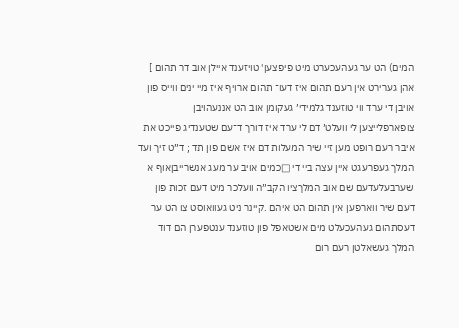המים) הט ער געהעכערט מיט פיפצען' טויזענד איילן אוב דר תהום ] אהן גערירט אין רעם תהום איז דעו־ תהום ארויף איז מיי ינים ווייס פון אויבן די ערד ווי טוזענד גלמידי׳ געקומן אוב הט אננעהויבן צופארפלייצען לי וועלט׳ דם לי ערד איז דורך ד־עם שטענדיג פייכט את איבר רעם רופט מען זיי שיר המעלות דם איז אשם פון תד ; ד״ט זיך ועד המלך געפרעגט איין עצה ביי די □כמים אויב ער מעג אנשרייבןאוף א שערבעלעדעם שם אוב המלךציו הקב״ה וועלכר מיט דעם זכות פון דעם שיר ווארפען אין תהום הט איהם .קיינר ניט געוואוסט צו הט ער דעסתהום געהעכעלט מים אשטאפל פון טוזענד ענטפערן הם דוד המלך געשאלטן רעם רום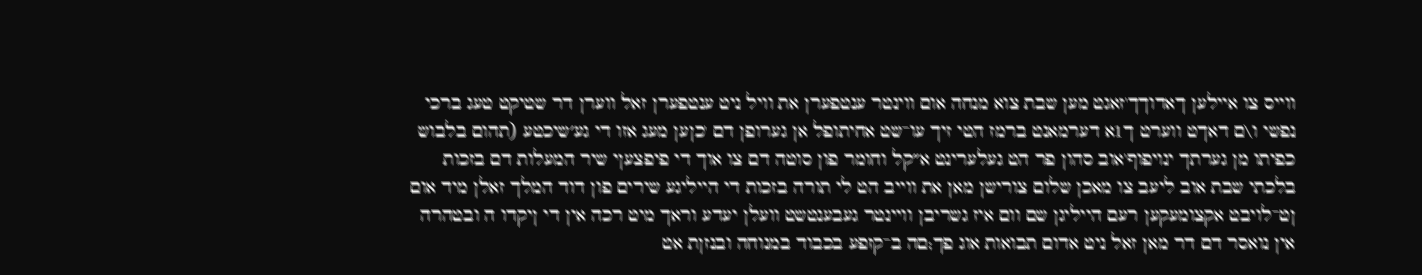ווייס צו איילען ךאדוךך'זאגט מען שבת צוא מנחה אום ווינטר ענטפערן את וויל ניט ענטפערן זאל ווערן דר שטיקט טעג ברכי נפשי ו\ם דאךט ווערט ך1א דערמאנט ברמז הטי זיך עו־שט אחיתופל אן גערופן דם 'כןען מעג אזו די גע׳שיכטע (תהום בלבוש כפיתו מן גערתך ינויפוף'אוב סהון פר הט געלערינט א״קל וחומר פון סוטה דם צו אוך די פיפצעןי שיר המעלות דם בזכות בלכתי שבת אוב ליעב צו מאכן שלום צורישן מאן את ווייב הט לי תורה בזכות די הייליגע שירים פון דוד המלך זאלן מיד אום ןט־לויבט אקצומעקען רעם הייליגן שם וום איז גשריבן וויינטר געבענטשט וועלן יעדע וראך מיט רכה אין די ןיקדו ה ובטהרה אין נואסר דם דר מאן זאל ניט אדום תבואות אוג פך;םה ב־קזפע בכבוד במנוחה ובנזןת אט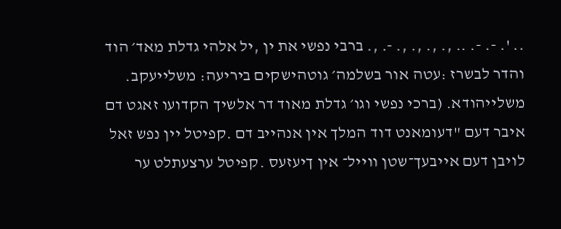.. '. -. -. .. ,. ,. ,. ,. -. ,. ברבי נפשי את ין ,יל אלהי גדלת מאד׳ הוד והדר לבשרז :עטה אור בשלמה׳ גוטהישקים ביריעה: משלייעקב. משלייהודא. (ברכי נפשי וגו׳ גדלת מאוד דר אלשיך הקדועו זאגט דם איבר דעם "דעומאנט דוד המלך אין אנהייב דם .קפיטל יין נפש זאל לויבן דעם אייבעך־שטן ווייל־ אין ךיעזעס .קפיטל ערצעתלט ער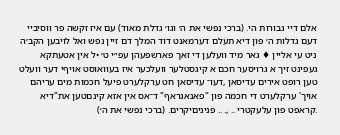אלם דיי גבורות הי. (ברכי נפשי את ה׳ וגו׳ גדלת מאוד) עם איז זקשה פר ווסיביי דעם גדלות ה׳ פון דיא תעלם דערמאנט דוד המלך דם זיין נפש ואל לויבען הקב׳ה ניט עי אליין ♦ גאר מיד וועלען די זאך פארשפעהן עפ״י ט׳ •ל אין אטעתקא געפינט זיך א גרויסער חכם א קיגסטלער וועלכער איז בעוואוסט אויףי דער וועלט טען רופט אירים עדיסאן ,דעו־ עדיסאן חט ערקלערט פיעל חכמות מים עריהם אויך' ערקלערט די חכמה פון "פאנאגראף" ד־אס אין אזא קינםטען את"דיא .קראפט פון עלעקטרי .. ,. .. פניניםיקרים. (ברכי נפשי את ה׳)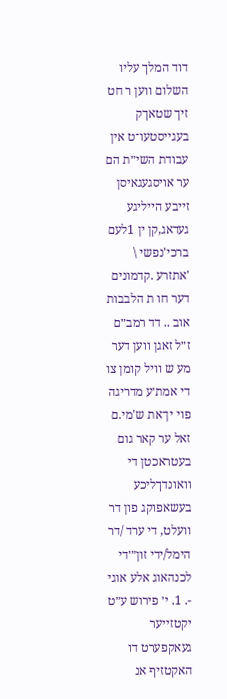דוד המלך עליו השלום ווען ר חט זיך שטאךק בעגייסטעו־ט אין עבודת השי״ת הם ער אויסגעגאיסן זייבע הייליגע געדאג,קן ין 1לעם ברכי'נפשי \ 'אתזרע .קדמונים דער חו ת הלבבות אוב .. דד רמב״ם ז״ל זאגן ווען דער מע ש וויל קומן צו די אמת׳ע מדריגה פוי ין־את ש'מי.ם זאל ער קאר גום בעטראכטן די וואונדךליכע בעשאפוקג פון דר וועלט, די ערד /דר הימל/ידי זון״׳די לכנהאוג אלע אוגי -. 1. י׳ פירוש ע״ט יקטזייער געאקפערט דו האקטזיף אנ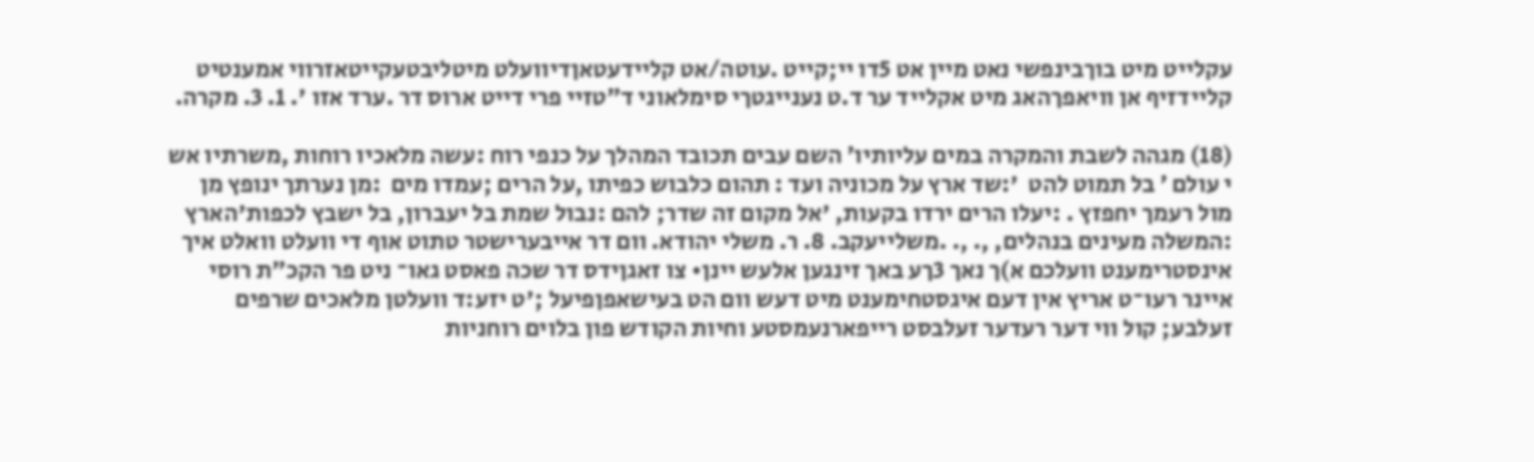עקלייט מיט בוךבינפשי נאט מיין אט 5דו יי;קייט .עוטה/אט קליידעטאןדיוועלט מיטליבטעקייטאזרווי אמענטיט קליידזיף אן וויאפךהאג מיט אקלייד ער ד.ט נענייגטךי סימלאוני ד״טזיי פרי דייט ארוס דר .ערד אזו '. 1. 3. מקרה.

(18) מגהה לשבת והמקרה במים עליותיו׳ השם עבים תכובד המהלך על כנפי רוח :עשה מלאכיו רוחות ,משרתיו אש י עולם ׳ בל תמוט להט  ':שד ארץ על מכוניה ועד : תהום כלבוש כפיתו ,על הרים ;עמדו מים  :מן נערתך ינופץ מן מול רעמך יחפזץ . :יעלו הרים ירדו בקעות, 'אל מקום זה שדר; להם :נבול שמת בל יעברון, בל ישבץ לכפות'הארץ :המשלה מעינים בנהלים, ,. ,. .משלייעקב. 8. ר. משלי יהודא. וום דר אייבערישטר טתוט אוף די וועלט וואלט איך אינסטרימענט וועלכם א)ך נאך 3ךע באך זינגען אלעש יינן• צו זאגןידס דר שכה פאסט גאו־ ניט פר הקכ״ת רוסי איינר רעו־ט אריץ אין דעם איגסטחימענט מיט דעש וום הט בעישאפןפיעל ;'ט יזע:ד וועלטן מלאכים שרפים זעלבע; קול ווי דער רעדער זעלבסט רייפארנעמסטע וחיות הקודש פון בלוים רוחניות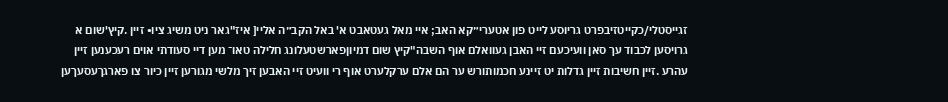זגייסטלי/כקייטזיבפרט גריוסע לייט פון אטערי״קא האב; איי מאל געטאבט א' באל הקב״ה אליי[ איז"גאר ניט משיג ציו• זיין .קיץ'שום א גרויסען לכבוד עך סאן וועיכעם זיי האבן געוואלם אוף השבה"קיץ שום דמיוןפארשטעלונג חלילה טאו־ מען דיי סעודתי אוים רעכענען זיין עהרע .זיין חשיבות זיין גדלות יט זיינע חכמותורש ער הם אלם ערקלערט אוף רי וועיט זיי האבען זיך מלשי מגורען זיין כיור צו פארגךעסעךען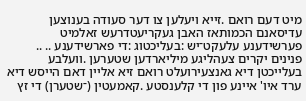מיט דעם רואם .זייא ויעלען צו דער סעודה בענוצען עדיסאנם הכמותאז האבן געקריעטדרעש זאלמיט פערשידענע עלעקט־יש :בעליכטוג :די פארשידענע .. .. פנינים יקרים צעהליגע מיליארדען שטערען .וועלבע בעלייכטן דיא גאנצעירועלט רואם זיא אליין דאם הייסש דיא ערד איו' איינע פון די קלענסטע .קאמעטין (־שטערן) די זץ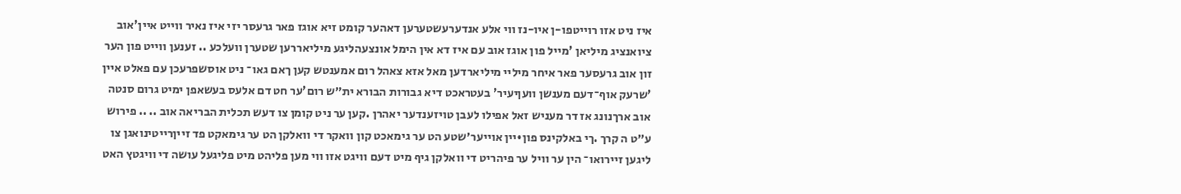איז ניט אזו רוייטפו-ן איו-נז ווי אלע אנדערעשטערען דאהער קומט זיא אוגז פאר גרעסר יזי איז נאיר ווייט איין'אוב ציואנציג מיליאן 'מייל פון אוגז אוב עם איז דא אין הימל אונצעהליגע מיליאררען שטערן וועלכע .. זענען ווייט פון הער זון אוב גרעסער פאר איחר מיליי מיליארדען מאל אזא צאהל רום אמענטש קען ךאם גאו־ ניט אוסשפרעכן עם פאלט איין 'שרעק אוף־דעם מענשן וועןיעיר' בעטראכט דיא גבורות הבורא ית״ש רום'ער חט דם אלעס בעשאפן ימיט גרום סנטה אוב ארךנונג אז דר מעניש זאל אפילו לעבן טויזענדער יאהרן .קען ער ניט קומן צו דעש תכלית הבריאה אוב .. .. פירוש ע״ט ה קרך .ךי באלקינס פון•יין אוייער׳שטע הט ער גימאכט קון וואקר די וואלקן הט ער גימאקט פד זייןרייטינואגן צו ליגען זיירואו־ הין ער וויל ער פיהריט די וואלקן גיף מיט דעם וויגט אזו ווי מען פליהט מיט פליגעל עושה די וויגטץ האט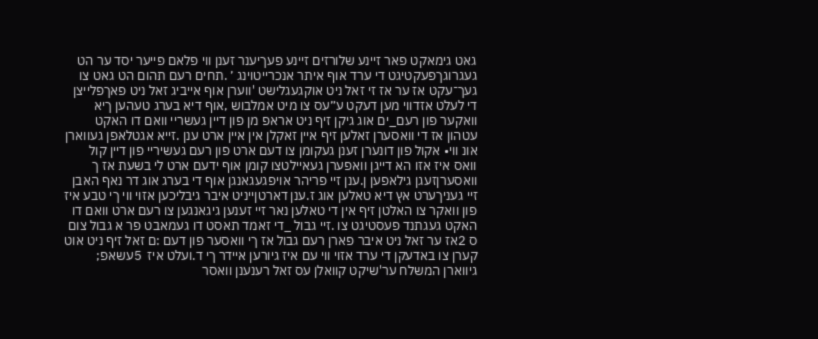גאט גימאקט פאר זיינע שלורזים זיינע פעךיענר זענן ווי פלאם פייער יסד ער הט געגרוגךפעקטיגט די ערד אוף איתר אנכרייטוינג ׳ .תחים רעם תהום הט גאט צו געך־עקט אז ער אז זי זאל ניט אוקגעגלישט 'ווערן אוף אייביג זאל ניט פאךפלייצן די לעלט אזדווי מען דעקט ע״עס צו מיט אמלבוש ,אוף דיא בערג טעהען ךיא וואקער פון רעם_ים אוג גיקן זיף ניט אראפ מן פון דיין געשריי וואם דו האקט עטהון אז די וואסערן זאלען זיף איין זאקלן אין איין ארט ענן .זייא אגטלאפן געווארן אונ ווי• אקול פון דונערן זענן געקומן צו דעם ארט פון רעם געשיריי פון דיין קול וואס איז אזו הא דייגן וואפערן געאיילטצו קומן אוף ידעם ארט לי בשעת אז ך וואסערןזעגן גילאפען ן.ענן זיי פריהר אויפגעגאנגן אוף די בערג אוג דר נאף האבן זיי געניךערט אץ דיא טאלען אוג ז.ענן דארטןייניט איבר גיבליכען אזוי ווי ךי טבע איז פון וואקר צו האלטן זיף אין די טאלען נאר זיי זענען גיגאנגען צו רעם ארט וואם דו האקט געגתנד פעסטיגט צו .זיי גבול _די זאמד תאסט דו געמאבט פר א גבול צום ס 2אז ער זאל ניט איבר פארן רעם גבול אז ךי וואסער פון דעם :ם זאל זיף ניט אוט קערן צו באדעקן די ערד אזוי ווי עם איז גיורען איידר ךי ד.ועלט איז  5עשאפ; גיווארן המשלח ער'שיקט קוואלן עס זאל רענענן וואסר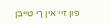פון זיי אין ךי טייבן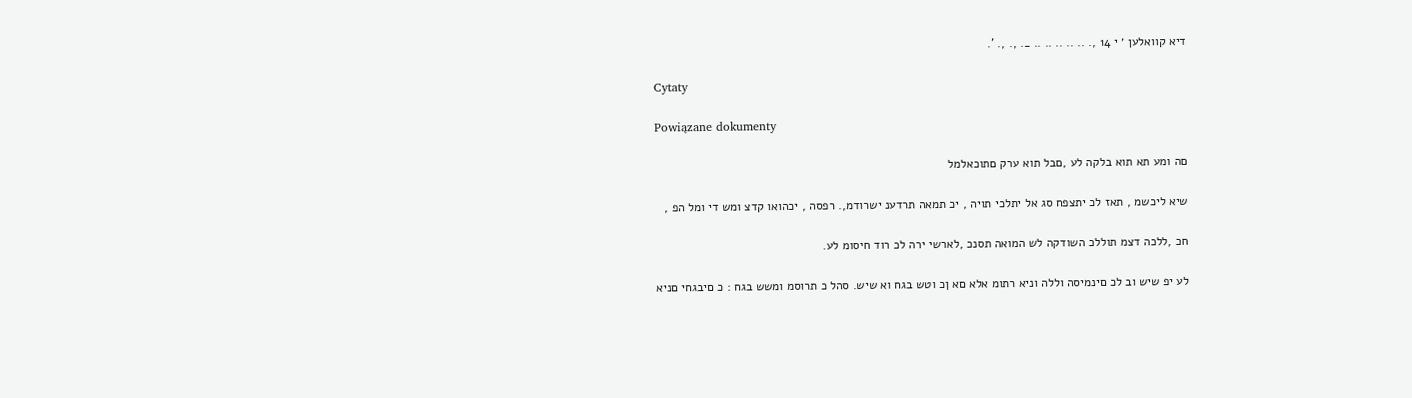דיא קוואלען ׳ י 14 ,. .. .. .. .. .. _. ,. ,. '.

Cytaty

Powiązane dokumenty

םה ומע תא תוא בלקה לע ,םבל תוא ערק םתוכאלמל

שיא ליכשמ , תאז לכ יתצפח סג אל יתלכי תויה , יכ תמאה תרדענ ישרודמ,. רפסה , יכהואו קדצ ומש די ומל הפ ,

חכ ,ללכה דצמ תוללכ השודקה לש המואה תסנכ ,לארשי ירה לכ רוד חיסומ לע.

לע יפ שיש וב לכ םינמיסה וללה וניא רתומ אלא םא ןכ וטש בגח וא שיש. סהל כ תרוסמ ומשש בגח : כ םיבגחי םניא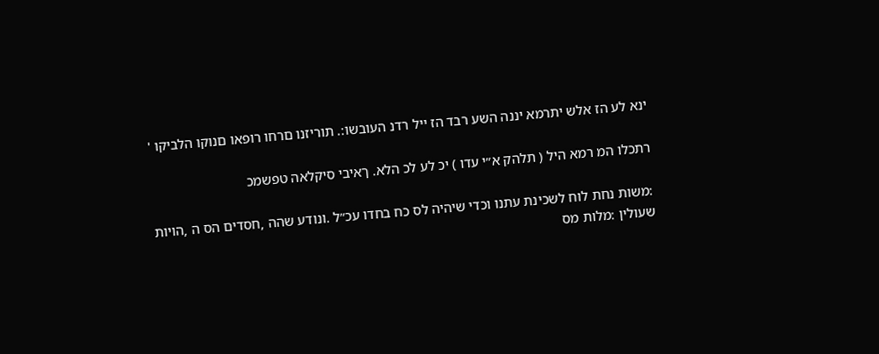ינא לע הז אלש יתרמא יננה השע רבד הז ייל רדנ העובשו:. תוריזנו םרחו רופאו םנוקו הלביקו '

רתכלו המ רמא היל ( תלהק א״י עדו ) יכ לע לכ הלא. ךאיבי סיקלאה טפשמכ

:משות נחת לוח לשכינת עתנו וכדי שיהיה לס כח בחדו עכ״ל .ונודע שהה ,חסדים הס ה ,הויות שעולין :מלות מס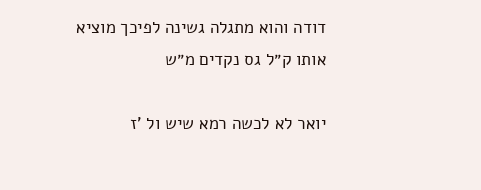דודה והוא מתגלה גשינה לפיכך מוציא אותו ק״ל גס נקדים מ״ש

יואר לא לכשה רמא שיש ול 'ז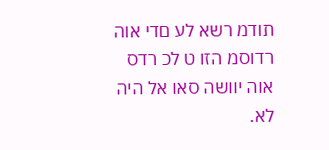תודמ רשא לע םדי אוה רדוסמ הזו ט לכ רדס אוה יוושה סאו אל היה לא.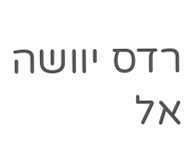רדס יוושה אל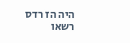היה הז רדס רשאו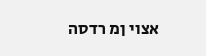אצוי ןמ רדסה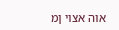אוה אצוי ןמ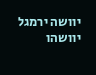יוושה ירמגל יוושהו